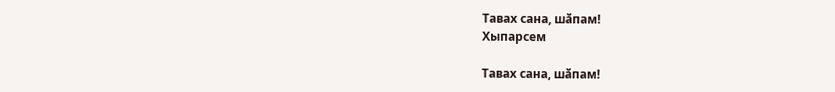Тавах сана, шӑпам!
Хыпарсем

Тавах сана, шӑпам!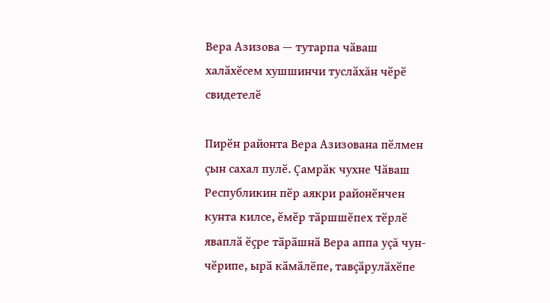Вера Азизова — тутарпа чӑваш халӑхӗсем хушшинчи туслӑхăн чӗрӗ свидетелӗ

Пирӗн районта Вера Азизована пӗлмен çын сахал пулӗ. Çамрӑк чухне Чӑваш Республикин пӗр аякри районӗнчен кунта килсе, ӗмӗр тӑршшӗпех тӗрлӗ яваплӑ ӗҫре тӑрӑшнӑ Вера аппа уçă чун-чӗрипе, ырӑ кӑмӑлӗпе, тавҫӑрулӑхӗпе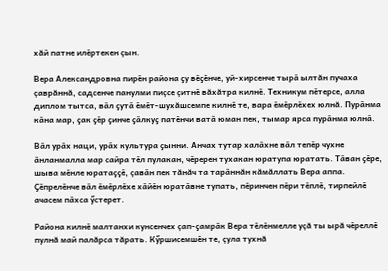хăй патне илӗртекен çын.

Вера Александровна пирӗн района ҫу вӗҫӗнче, уй-хирсенче тырӑ ылтăн пучаха çаврăннă, садсенче панулми пиçсе çитнӗ вăхăтра килнӗ. Техникум пӗтерсе, алла диплом тытса, вӑл ҫутӑ ӗмӗт-шухăшсемпе килнӗ те, вара ӗмӗрлӗхех юлнă. Пурӑнма кӑна мар, ҫак ҫӗр ҫинче ҫӑлкуҫ патӗнчи ватӑ юман пек, тымар ярса пурӑнма юлнӑ.

Вӑл урӑх наци, урӑх культура ҫынни. Анчах тутар халӑхне вӑл тепӗр чухне ӑнланмалла мар сайра тӗл пулакан, чӗререн тухакан юратупа юратать. Тӑван ҫӗре, шыва мӗнле юратаҫҫӗ, çавӑн пек тăнăч та тарӑннăн кăмăллать Вера аппа. Ҫӗпрелӗнче вӑл ӗмӗрлӗхе хӑйӗн юратӑвне тупать, пӗринчен пӗри тӗплӗ, тирпейлӗ ачасем пӑхса ӳстерет.

Района килнӗ малтанхи кунсенчех çап-ҫамрӑк Вера тӗлӗнмелле уçă ты ырă чӗреллӗ пулнă май палăрса тăрать. Кӳршисемшӗн те, çула тухнă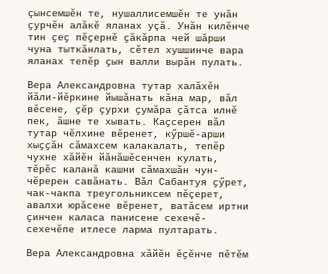çынсемшӗн те, нушаллисемшӗн те унӑн ҫурчӗн алӑкӗ яланах уçă. Унӑн килӗнче тин ҫеҫ пӗҫернӗ ҫӑкӑрпа чей шӑрши чуна тыткăнлать, сӗтел хушшинче вара яланах тепӗр ҫын валли вырӑн пулать.

Вера Александровна тутар халӑхӗн йӑли-йӗркине йышӑнать кӑна мар, вăл вӗсене, ҫӗр ҫурхи ҫумӑра ҫӑтса илнӗ пек, ӑшне те хывать. Каҫсерен вӑл тутар чӗлхине вӗренет, кӳршӗ-арши хыҫҫӑн сӑмахсем калакалать, тепӗр чухне хӑйӗн йӑнӑшӗсенчен кулать, тӗрӗс каланӑ кашни сăмахшăн чун-чӗререн савӑнать. Вӑл Сабантуя ҫӳрет, чак-чакпа треугольниксем пӗçерет, авалхи юрӑсене вӗренет, ватӑсем иртни ҫинчен каласа панисене сехечӗ-сехечӗпе итлесе ларма пултарать.

Вера Александровна хӑйӗн ӗҫӗнче пӗтӗм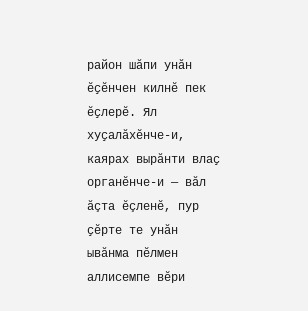район шӑпи унӑн ӗҫӗнчен килнӗ пек ӗҫлерӗ. Ял хуҫалӑхӗнче-и, каярах вырӑнти влаҫ органӗнче-и — вăл ăçта ӗçленӗ, пур ҫӗрте те унӑн ывӑнма пӗлмен аллисемпе вӗри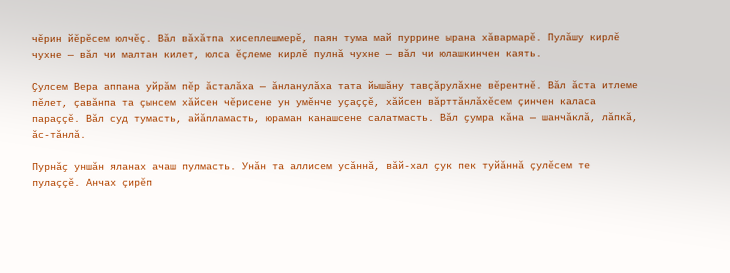чӗрин йӗрӗсем юлчӗç. Вӑл вăхăтпа хисеплешмерӗ, паян тума май пуррине ырана хӑвармарӗ. Пулӑшу кирлӗ чухне — вăл чи малтан килет, юлса ӗçлеме кирлӗ пулнă чухне — вӑл чи юлашкинчен каять.

Ҫулсем Вера аппана уйрӑм пӗр ăсталăха — ăнланулăха тата йышăну тавçăрулăхне вӗрентнӗ. Вăл ăста итлеме пӗлет, çавăнпа та çынсем хӑйсен чӗрисене ун умӗнче уҫаççӗ, хӑйсен вӑрттӑнлӑхӗсем çинчен каласа параççӗ. Вӑл суд тумасть, айӑпламасть, юраман канашсене салатмасть. Вӑл ҫумра кăна — шанчӑклӑ, лӑпкӑ, ӑс-тăнлă.

Пурнӑҫ уншӑн яланах ачаш пулмасть. Унăн та аллисем усăннă, вӑй-хал ҫук пек туйӑннӑ çулӗсем те пулаççӗ. Анчах çирӗп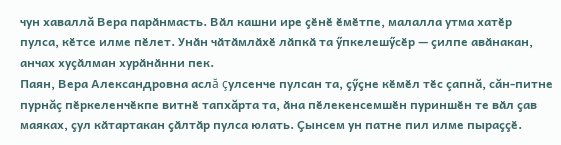чун хаваллă Вера парӑнмасть. Вӑл кашни ире ҫӗнӗ ӗмӗтпе, малалла утма хатӗр пулса, кӗтсе илме пӗлет. Унӑн чӑтӑмлӑхӗ лӑпкӑ та ӳпкелешӳсӗр — ҫилпе авӑнакан, анчах хуҫӑлман хурӑнӑнни пек.
Паян, Вера Александровна аслă çулсенче пулсан та, ҫӳҫне кӗмӗл тӗс çапнă, сăн-питне пурнăç пӗркеленчӗкпе витнӗ тапхăрта та, ӑна пӗлекенсемшӗн пуриншӗн те вӑл ҫав маяках, ҫул кӑтартакан ҫӑлтӑр пулса юлать. Ҫынсем ун патне пил илме пыраҫҫӗ.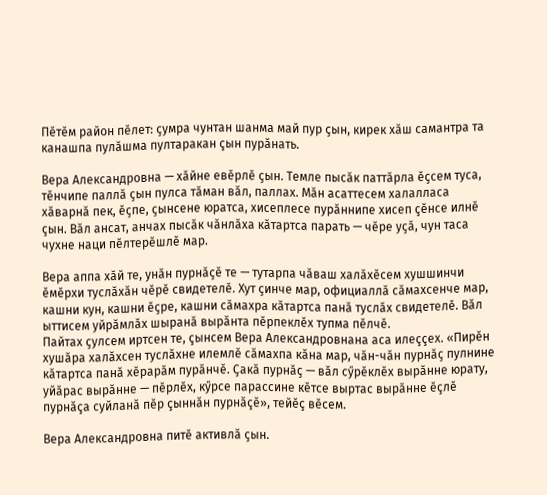Пӗтӗм район пӗлет: ҫумра чунтан шанма май пур ҫын, кирек хӑш самантра та канашпа пулӑшма пултаракан çын пурăнать.

Вера Александровна — хӑйне евӗрлӗ ҫын. Темле пысӑк паттӑрла ӗҫсем туса, тӗнчипе паллӑ ҫын пулса тӑман вăл, паллах. Мӑн асаттесем халалласа хӑварнӑ пек, ӗҫпе, ҫынсене юратса, хисеплесе пурӑннипе хисеп çӗнсе илнӗ çын. Вӑл ансат, анчах пысăк чӑнлӑха кӑтартса парать — чӗре уҫӑ, чун таса чухне наци пӗлтерӗшлӗ мар.

Вера аппа хӑй те, унӑн пурнӑҫӗ те — тутарпа чӑваш халӑхӗсем хушшинчи ӗмӗрхи туслӑхăн чӗрӗ свидетелӗ. Хут ҫинче мар, официаллӑ сӑмахсенче мар, кашни кун, кашни ӗҫре, кашни сӑмахра кӑтартса панӑ туслӑх свидетелӗ. Вăл ыттисем уйрӑмлӑх шыранӑ вырăнта пӗрпеклӗх тупма пӗлчӗ.
Пайтах ҫулсем иртсен те, çынсем Вера Александровнана аса илеççех. «Пирӗн хушӑра халӑхсен туслӑхне илемлӗ сӑмахпа кăна мар, чӑн-чӑн пурнӑҫ пулнине кӑтартса панӑ хӗрарӑм пурӑнчӗ. Ҫакă пурнӑҫ — вӑл сӳрӗклӗх вырӑнне юрату, уйӑрас вырӑнне — пӗрлӗх, кӳрсе парассине кӗтсе выртас вырӑнне ӗçлӗ пурнăçа суйланă пӗр çыннăн пурнăçӗ», тейӗç вӗсем.

Вера Александровна питӗ активлă ҫын.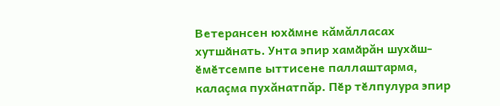Ветерансен юхӑмне кăмăлласах хутшӑнать. Унта эпир хамӑрăн шухӑш-ӗмӗтсемпе ыттисене паллаштарма, калаçма пухăнатпăр. Пӗр тӗлпулура эпир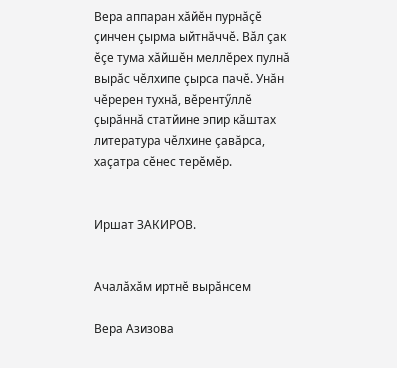Вера аппаран хăйӗн пурнӑҫӗ ҫинчен ҫырма ыйтнăччӗ. Вӑл çак ӗçе тума хăйшӗн меллӗрех пулнă вырӑс чӗлхипе ҫырса пачӗ. Унăн чӗререн тухнă, вӗрентӳллӗ ҫырăннă статйине эпир кăштах литература чӗлхине çавăрса, хаҫатра сӗнес терӗмӗр.


Иршат ЗАКИРОВ.


Ачалӑхӑм иртнӗ вырӑнсем

Вера Азизова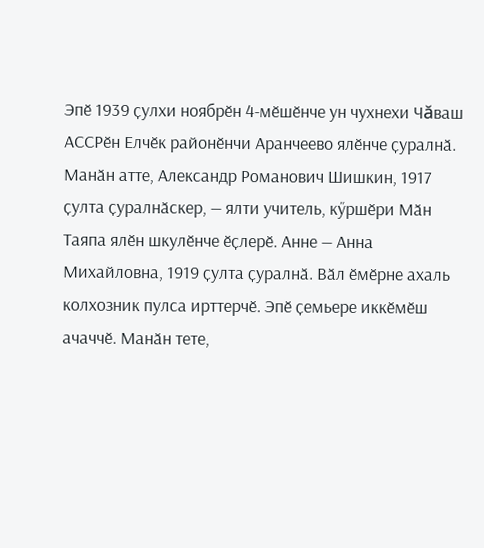Эпӗ 1939 ҫулхи ноябрӗн 4-мӗшӗнче ун чухнехи Чăваш АССРӗн Елчӗк районӗнчи Аранчеево ялӗнче ҫуралнӑ.
Манӑн атте, Александр Романович Шишкин, 1917 ҫулта ҫуралнӑскер, — ялти учитель, кӳршӗри Мӑн Таяпа ялӗн шкулӗнче ӗҫлерӗ. Анне — Анна Михайловна, 1919 ҫулта ҫуралнӑ. Вӑл ӗмӗрне ахаль колхозник пулса ирттерчӗ. Эпӗ ҫемьере иккӗмӗш ачаччӗ. Манӑн тете,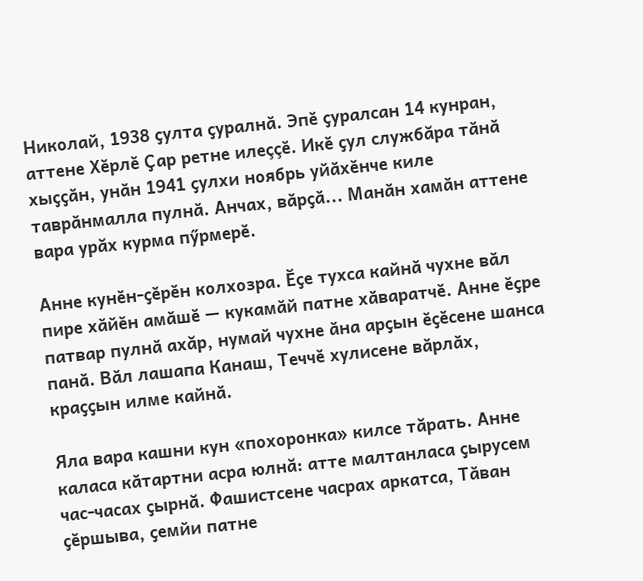Николай, 1938 ҫулта ҫуралнӑ. Эпӗ ҫуралсан 14 кунран, аттене Хӗрлӗ Ҫар ретне илеççӗ. Икӗ ҫул службăра тӑнӑ хыҫҫӑн, унӑн 1941 ҫулхи ноябрь уйӑхӗнче киле таврӑнмалла пулнӑ. Анчах, вӑрҫӑ... Манӑн хамӑн аттене вара урăх курма пӳрмерӗ.

Анне кунӗн-ҫӗрӗн колхозра. Ӗҫе тухса кайнӑ чухне вӑл пире хӑйӗн амӑшӗ — кукамӑй патне хӑваратчӗ. Анне ӗҫре патвар пулнӑ ахăр, нумай чухне ӑна арҫын ӗҫӗсене шанса панӑ. Вӑл лашапа Канаш, Теччӗ хулисене вӑрлӑх, краҫҫын илме кайнӑ.

Яла вара кашни кун «похоронка» килсе тăрать. Анне каласа кӑтартни асра юлнă: атте малтанласа ҫырусем час-часах ҫырнă. Фашистсене часрах аркатса, Тӑван ҫӗршыва, ҫемйи патне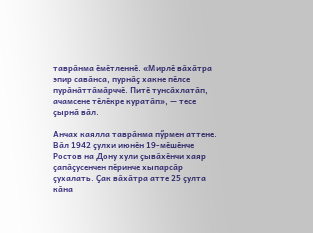таврӑнма ӗмӗтленнӗ. «Мирлӗ вӑхӑтра эпир савӑнса, пурнӑҫ хакне пӗлсе пурӑнӑттӑмӑрччӗ. Питӗ тунсӑхлатӑп, ачамсене тӗлӗкре куратӑп», — тесе ҫырнӑ вӑл.

Анчах каялла таврӑнма пӳрмен аттене. Вӑл 1942 ҫулхи июнӗн 19-мӗшӗнче Ростов на Дону хули ҫывӑхӗнчи хаяр ҫапӑҫусенчен пӗринче хыпарсӑр ҫухалать. Ҫак вӑхӑтра атте 25 ҫулта кӑна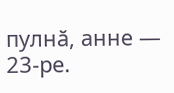пулнӑ, анне — 23-ре.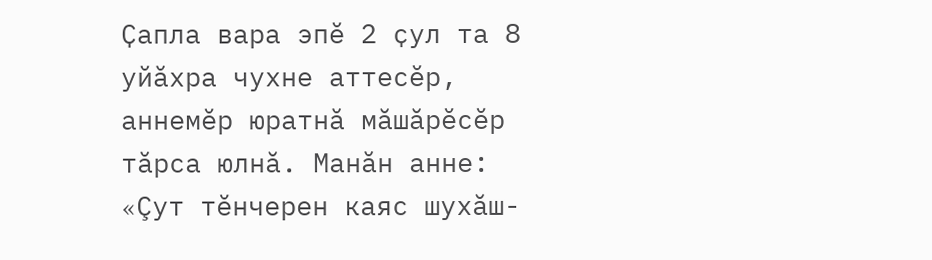Ҫапла вара эпӗ 2 ҫул та 8 уйӑхра чухне аттесӗр, аннемӗр юратнӑ мăшăрӗсӗр тӑрса юлнă. Манӑн анне: «Çут тӗнчерен каяс шухăш-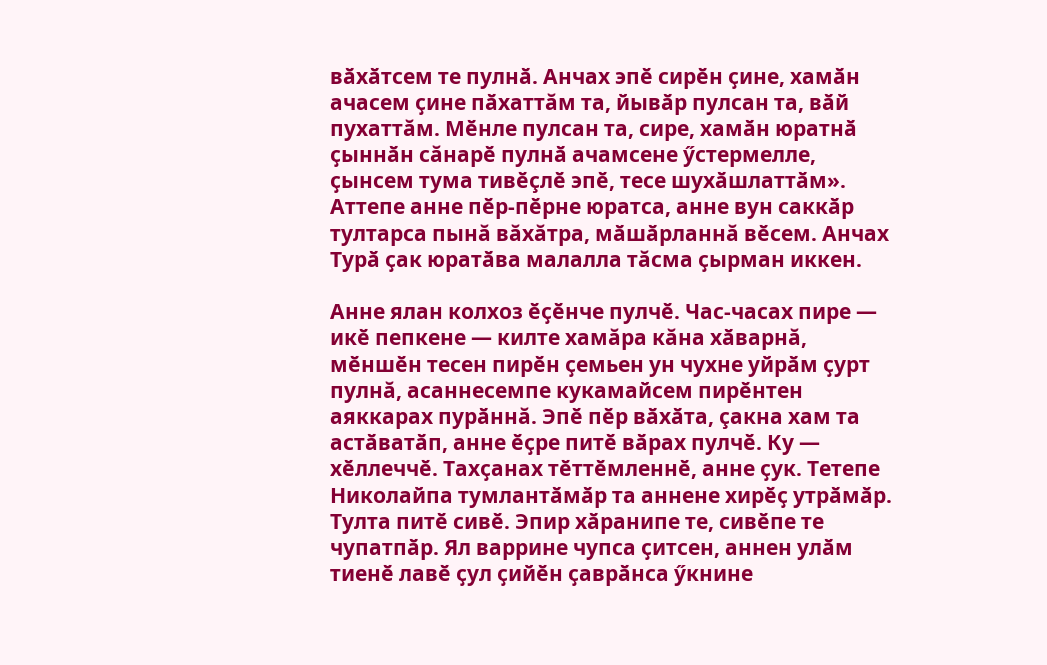вӑхӑтсем те пулнӑ. Анчах эпӗ сирӗн ҫине, хамӑн ачасем ҫине пӑхаттăм та, йывӑр пулсан та, вӑй пухаттăм. Мӗнле пулсан та, сире, хамӑн юратнӑ ҫыннӑн сăнарӗ пулнӑ ачамсене ӳстермелле, ҫынсем тума тивӗçлӗ эпӗ, тесе шухӑшлаттӑм». Аттепе анне пӗр-пӗрне юратса, анне вун саккӑр тултарса пынă вăхăтра, мӑшӑрланнă вӗсем. Анчах Турӑ ҫак юратӑва малалла тăсма ҫырман иккен.

Анне ялан колхоз ӗҫӗнче пулчӗ. Час-часах пире — икӗ пепкене — килте хамăра кăна хӑварнă, мӗншӗн тесен пирӗн ҫемьен ун чухне уйрӑм ҫурт пулнă, асаннесемпе кукамайсем пирӗнтен аяккарах пурӑннă. Эпӗ пӗр вӑхӑта, çакна хам та астӑватӑп, анне ӗҫре питӗ вӑрах пулчӗ. Ку — хӗллеччӗ. Тахҫанах тӗттӗмленнӗ, анне ҫук. Тетепе Николайпа тумлантӑмӑр та аннене хирӗҫ утрӑмӑр. Тулта питӗ сивӗ. Эпир хӑранипе те, сивӗпе те чупатпӑр. Ял варрине чупса ҫитсен, аннен улӑм тиенӗ лавӗ ҫул ҫийӗн ҫаврӑнса ӳкнине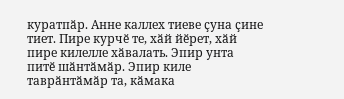куратпӑр. Анне каллех тиеве ҫуна ҫине тиет. Пире курчӗ те, хӑй йӗрет, хӑй пире килелле хӑвалать. Эпир унта питӗ шӑнтӑмӑр. Эпир киле таврӑнтӑмӑр та, кӑмака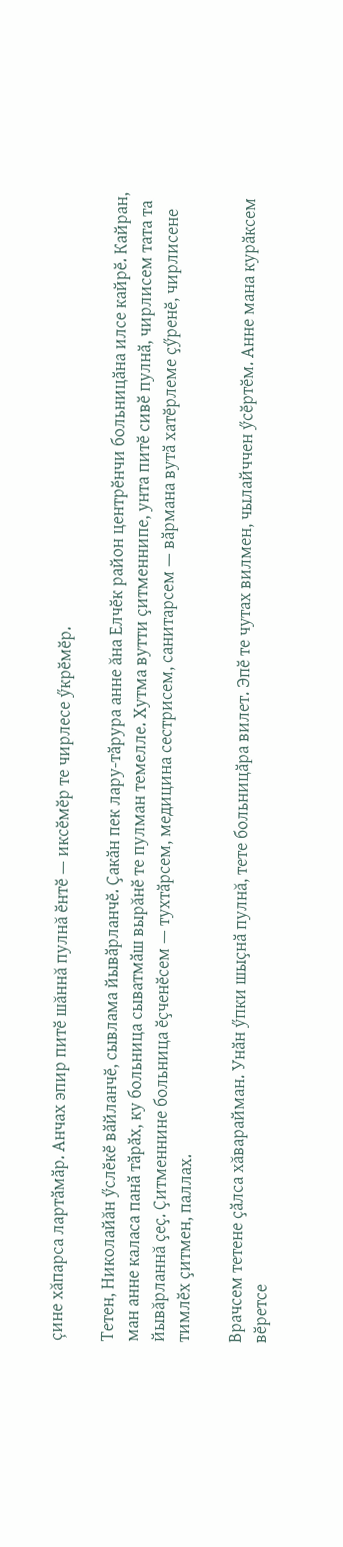çине хăпарса лартӑмӑр. Анчах эпир питӗ шăннă пулнă ӗнтӗ — иксӗмӗр те чирлесе ӳкрӗмӗр.

Тетен, Николайăн ӳслӗкӗ вӑйланчӗ, сывлама йывӑрланчӗ. Ҫакӑн пек лару-тӑрура анне ăна Елчӗк район центрӗнчи больницӑна илсе кайрӗ. Кайран, ман анне каласа панӑ тӑрӑх, ку больница сыватмӑш вырăнӗ те пулман темелле. Хутма вутти ҫитменнипе, унта питӗ сивӗ пулнӑ, чирлисем тата та йывăрланнă ҫеҫ. Ҫитменнине больница ӗҫченӗсем — тухтӑрсем, медицина сестрисем, санитарсем — вӑрмана вутӑ хатӗрлеме ҫӳренӗ, чирлисене тимлӗх ҫитмен, паллах.

Врачсем тетене ҫӑлса хăварайман. Унӑн ӳпки шыҫнӑ пулнă, тете больницӑра вилет. Эпӗ те чутах вилмен, чылайччен ӳсӗртӗм. Анне мана курӑксем вӗретсе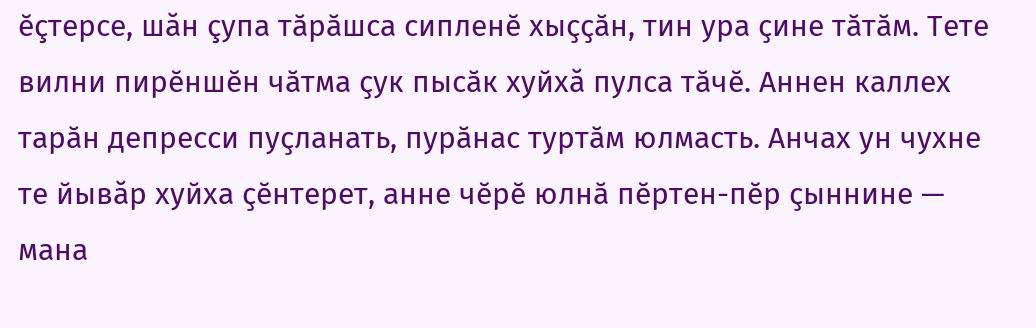ӗçтерсе, шăн çупа тӑрӑшса сипленӗ хыҫҫӑн, тин ура ҫине тӑтӑм. Тете вилни пирӗншӗн чӑтма ҫук пысӑк хуйхă пулса тӑчӗ. Аннен каллех тарӑн депресси пуҫланать, пурӑнас туртӑм юлмасть. Анчах ун чухне те йывăр хуйха ҫӗнтерет, анне чӗрӗ юлнӑ пӗртен-пӗр ҫыннине — мана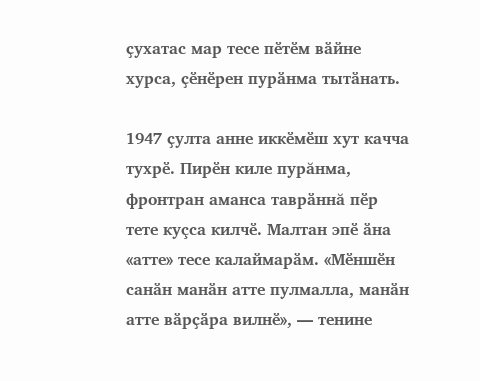ҫухатас мар тесе пӗтӗм вӑйне хурса, ҫӗнӗрен пурӑнма тытӑнать.

1947 ҫулта анне иккӗмӗш хут качча тухрӗ. Пирӗн киле пурăнма, фронтран аманса таврӑннă пӗр тете куçса килчӗ. Малтан эпӗ ӑна «атте» тесе калаймарӑм. «Мӗншӗн санӑн манӑн атте пулмалла, манӑн атте вӑрҫӑра вилнӗ», — тенине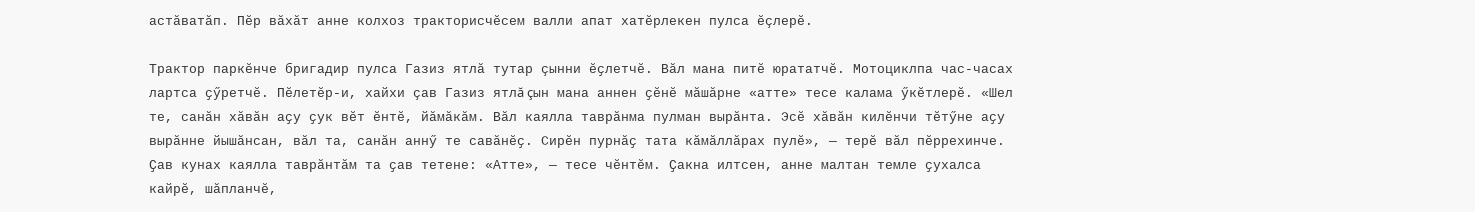астӑватӑп. Пӗр вӑхӑт анне колхоз тракторисчӗсем валли апат хатӗрлекен пулса ӗçлерӗ.

Трактор паркӗнче бригадир пулса Газиз ятлӑ тутар çынни ӗҫлетчӗ. Вӑл мана питӗ юрататчӗ. Мотоциклпа час-часах лартса ҫӳретчӗ. Пӗлетӗр-и, хайхи çав Газиз ятлă çын мана аннен ҫӗнӗ мăшăрне «атте» тесе калама ӳкӗтлерӗ. «Шел те, санӑн хӑвӑн аҫу ҫук вӗт ӗнтӗ, йӑмӑкӑм. Вӑл каялла таврăнма пулман вырăнта. Эсӗ хӑвӑн килӗнчи тӗтӳне аҫу вырăнне йышӑнсан, вӑл та, санӑн аннӳ те савӑнӗҫ. Сирӗн пурнӑҫ тата кăмăллăрах пулӗ», — терӗ вӑл пӗррехинче. Ҫав кунах каялла таврӑнтӑм та ҫав тетене: «Атте», — тесе чӗнтӗм. Ҫакна илтсен, анне малтан темле ҫухалса кайрӗ, шӑпланчӗ,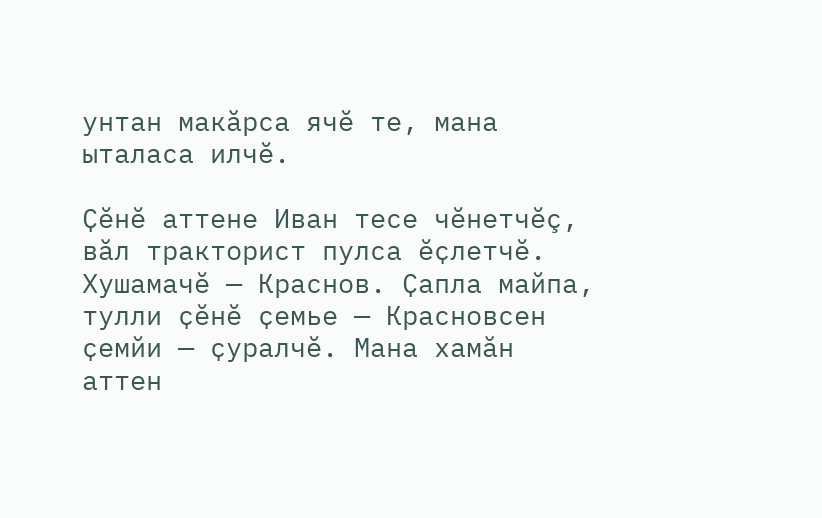унтан макӑрса ячӗ те, мана ыталаса илчӗ.

Ҫӗнӗ аттене Иван тесе чӗнетчӗç, вӑл тракторист пулса ӗҫлетчӗ. Хушамачӗ — Краснов. Ҫапла майпа, тулли ҫӗнӗ ҫемье — Красновсен ҫемйи — ҫуралчӗ. Мана хамӑн аттен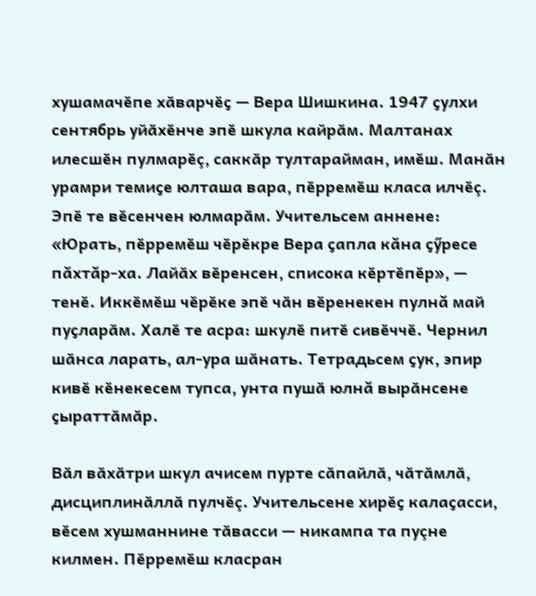хушамачӗпе хӑварчӗҫ — Вера Шишкина. 1947 ҫулхи сентябрь уйӑхӗнче эпӗ шкула кайрӑм. Малтанах илесшӗн пулмарӗç, саккӑр тултарайман, имӗш. Манӑн урамри темиҫе юлташа вара, пӗрремӗш класа илчӗç. Эпӗ те вӗсенчен юлмарӑм. Учительсем аннене: «Юрать, пӗрремӗш чӗрӗкре Вера ҫапла кăна ҫӳресе пăхтăр-ха. Лайӑх вӗренсен, списока кӗртӗпӗр», — тенӗ. Иккӗмӗш чӗрӗке эпӗ чӑн вӗренекен пулнă май пуҫларӑм. Халӗ те асра: шкулӗ питӗ сивӗччӗ. Чернил шӑнса ларать, ал-ура шӑнать. Тетрадьсем ҫук, эпир кивӗ кӗнекесем тупса, унта пушӑ юлнă вырӑнсене ҫыраттӑмӑр.

Вӑл вӑхӑтри шкул ачисем пурте сӑпайлӑ, чӑтӑмлӑ, дисциплинӑллӑ пулчӗç. Учительсене хирӗҫ калаҫасси, вӗсем хушманнине тӑвасси — никампа та пуçне килмен. Пӗрремӗш класран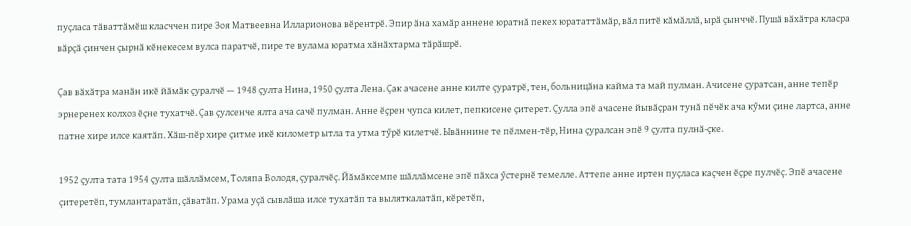пуҫласа тӑваттӑмӗш класччен пире Зоя Матвеевна Илларионова вӗрентрӗ. Эпир ӑна хамӑр аннене юратнă пекех юрататтӑмӑр, вӑл питӗ кăмăллă, ырӑ ҫынччӗ. Пушӑ вӑхӑтра класра вӑрҫӑ ҫинчен ҫырнӑ кӗнекесем вулса паратчӗ, пире те вулама юратма хӑнӑхтарма тӑрӑшрӗ.

Ҫав вӑхӑтра манӑн икӗ йӑмӑк ҫуралчӗ — 1948 ҫулта Нина, 1950 ҫулта Лена. Ҫак ачасене анне килте çуратрӗ, тен, больницӑна кайма та май пулман. Ачисене ҫуратсан, анне тепӗр эрнеренех колхоз ӗҫне тухатчӗ. Ҫав ҫулсенче ялта ача сачӗ пулман. Анне ӗҫрен чупса килет, пепкисене ҫитерет. Ҫулла эпӗ ачасене йывӑҫран тунă пӗчӗк ача кӳми ҫине лартса, анне патне хире илсе каятӑп. Хӑш-пӗр хире ҫитме икӗ километр ытла та утма тӳрӗ килетчӗ. Ывӑннине те пӗлмен-тӗр, Нина ҫуралсан эпӗ 9 ҫулта пулнӑ-ҫке.

1952 ҫулта тата 1954 ҫулта шӑллӑмсем, Толяпа Володя, çуралчӗç. Йăмăксемпе шăллăмсене эпӗ пӑхса ӳстернӗ темелле. Аттепе анне иртен пуҫласа каҫчен ӗҫре пулчӗç. Эпӗ ачасене çитеретӗп, тумлантаратӑп, ҫӑватӑп. Урама уçă сывлӑша илсе тухатӑп та выляткалатӑп, кӗретӗп,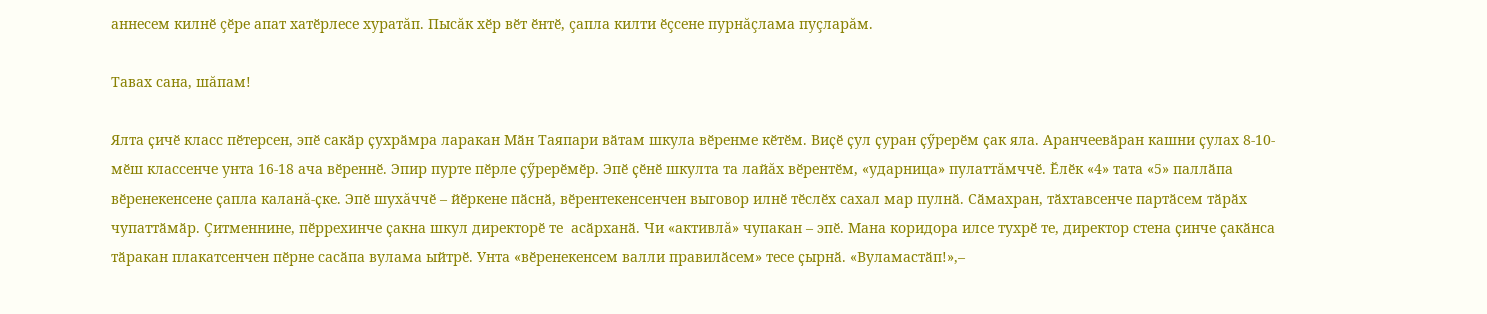аннесем килнӗ çӗре апат хатӗрлесе хуратăп. Пысăк хӗр вӗт ӗнтӗ, çапла килти ӗçсене пурнăçлама пуçларăм.

Тавах сана, шăпам!

Ялта ҫичӗ класс пӗтерсен, эпӗ сакӑр ҫухрӑмра ларакан Мӑн Таяпари вӑтам шкула вӗренме кӗтӗм. Виҫӗ ҫул ҫуран ҫӳрерӗм ҫак яла. Аранчеевӑран кашни ҫулах 8-10-мӗш классенче унта 16-18 ача вӗреннӗ. Эпир пурте пӗрле ҫӳрерӗмӗр. Эпӗ ҫӗнӗ шкулта та лайăх вӗрентӗм, «ударница» пулаттăмччӗ. Ӗлӗк «4» тата «5» паллӑпа вӗренекенсене ҫапла каланă-ҫке. Эпӗ шухăччӗ – йӗркене пӑснӑ, вӗрентекенсенчен выговор илнӗ тӗслӗх сахал мар пулнӑ. Сӑмахран, тӑхтавсенче партӑсем тӑрӑх чупаттӑмӑр. Çитменнине, пӗррехинче ҫакна шкул директорӗ те  асӑрханӑ. Чи «активлă» чупакан – эпӗ. Мана коридора илсе тухрӗ те, директор стена ҫинче ҫакӑнса тӑракан плакатсенчен пӗрне сасӑпа вулама ыйтрӗ. Унта «вӗренекенсем валли правилӑсем» тесе ҫырнӑ. «Вуламастӑп!»,–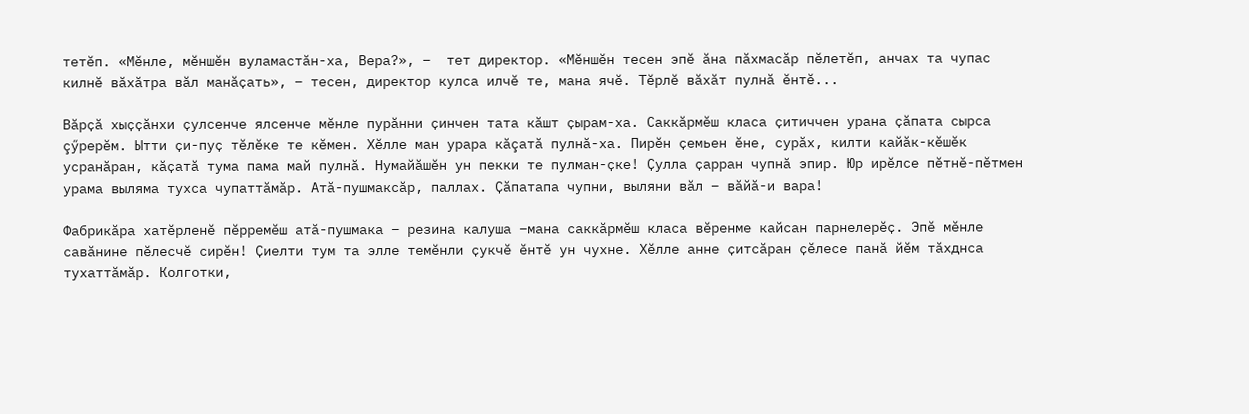тетӗп. «Мӗнле, мӗншӗн вуламастăн-ха, Вера?», –  тет директор. «Мӗншӗн тесен эпӗ ӑна пӑхмасӑр пӗлетӗп, анчах та чупас килнӗ вăхăтра вӑл манӑҫать», – тесен, директор кулса илчӗ те, мана ячӗ. Тӗрлӗ вӑхӑт пулнӑ ӗнтӗ...

Вӑрҫӑ хыҫҫӑнхи ҫулсенче ялсенче мӗнле пурӑнни ҫинчен тата кӑшт ҫырам-ха. Саккӑрмӗш класа ҫитиччен урана ҫӑпата сырса çӳрерӗм. Ытти ҫи-пуҫ тӗлӗке те кӗмен. Хӗлле ман урара кăçатă пулнă-ха. Пирӗн ҫемьен ӗне, сурӑх, килти кайӑк-кӗшӗк усранӑран, кӑҫатӑ тума пама май пулнӑ. Нумайӑшӗн ун пекки те пулман-ҫке! Ҫулла ҫарран чупнă эпир. Юр ирӗлсе пӗтнӗ-пӗтмен урама выляма тухса чупаттӑмӑр. Атӑ-пушмаксӑр, паллах. Ҫӑпатапа чупни, выляни вӑл – вӑйӑ-и вара!

Фабрикӑра хатӗрленӗ пӗрремӗш атă-пушмака – резина калуша –мана саккӑрмӗш класа вӗренме кайсан парнелерӗҫ. Эпӗ мӗнле савӑнине пӗлесчӗ сирӗн! Ҫиелти тум та элле темӗнли ҫукчӗ ӗнтӗ ун чухне. Хӗлле анне ҫитсӑран ҫӗлесе панă йӗм тăхднса тухаттӑмӑр. Колготки,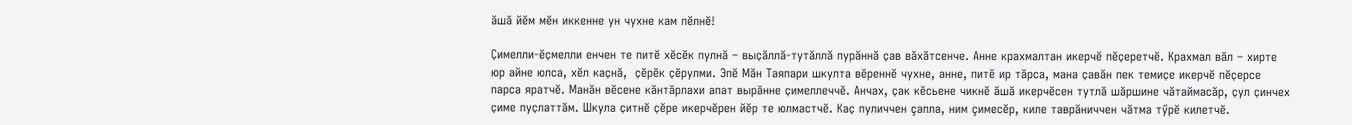ӑшӑ йӗм мӗн иккенне ун чухне кам пӗлнӗ!

Ҫимелли-ӗҫмелли енчен те питӗ хӗсӗк пулнӑ – выҫӑллӑ-тутӑллӑ пурӑннӑ ҫав вӑхӑтсенче. Анне крахмалтан икерчӗ пӗҫеретчӗ. Крахмал вӑл – хирте юр айне юлса, хӗл каҫнă,  ҫӗрӗк ҫӗрулми. Эпӗ Мăн Таяпари шкулта вӗреннӗ чухне, анне, питӗ ир тӑрса, мана ҫавӑн пек темиҫе икерчӗ пӗҫерсе парса яратчӗ. Манӑн вӗсене кӑнтӑрлахи апат вырӑнне ҫимеллеччӗ. Анчах, ҫак кӗсьене чикнӗ ӑшӑ икерчӗсен тутлӑ шӑршине чӑтаймасӑр, ҫул ҫинчех ҫиме пуҫлаттӑм. Шкула ҫитнӗ ҫӗре икерчӗрен йӗр те юлмастчӗ. Каҫ пуличчен çапла, ним çимесӗр, киле таврӑниччен чӑтма тӳрӗ килетчӗ.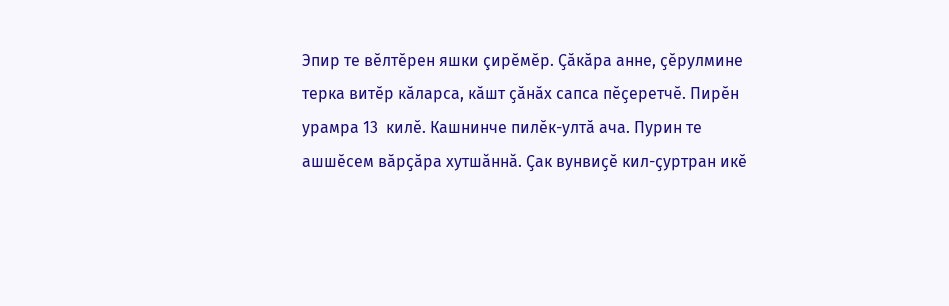Эпир те вӗлтӗрен яшки çирӗмӗр. Ҫӑкӑра анне, ҫӗрулмине терка витӗр кӑларса, кӑшт ҫӑнӑх сапса пӗҫеретчӗ. Пирӗн урамра 13  килӗ. Кашнинче пилӗк-ултӑ ача. Пурин те ашшӗсем вӑрҫӑра хутшăннă. Ҫак вунвиҫӗ кил-ҫуртран икӗ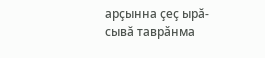арҫынна ҫеҫ ырă-сывă таврӑнма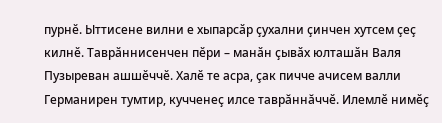пурнӗ. Ыттисене вилни е хыпарсӑр ҫухални ҫинчен хутсем ҫеҫ килнӗ. Таврӑннисенчен пӗри – манӑн ҫывӑх юлташӑн Валя Пузыреван ашшӗччӗ. Халӗ те асра, çак пичче ачисем валли Германирен тумтир, кучченеҫ илсе таврăннăччӗ. Илемлӗ нимӗҫ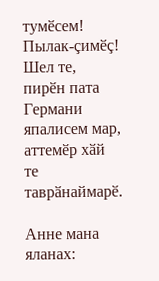тумӗсем! Пылак-çимӗç! Шел те, пирӗн пата Германи япалисем мар, аттемӗр хӑй те таврӑнаймарӗ.

Анне мана яланах: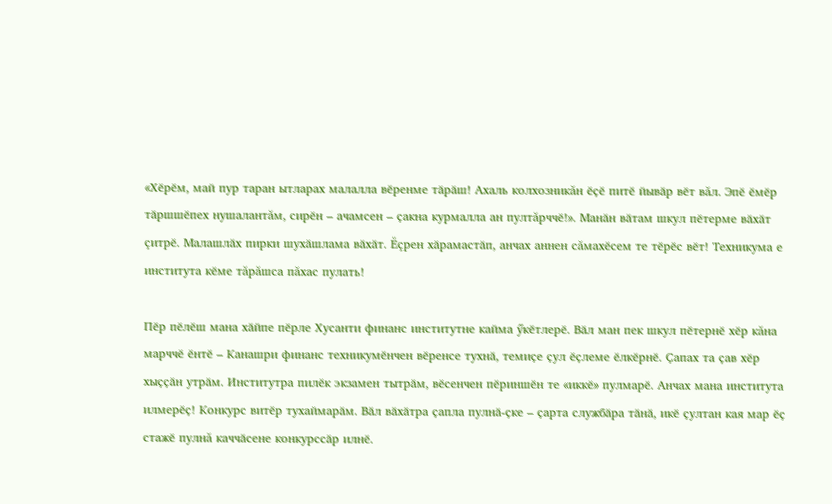«Хӗрӗм, май пур таран ытларах малалла вӗренме тӑрӑш! Ахаль колхозникăн ӗҫӗ питӗ йывӑр вӗт вăл. Эпӗ ӗмӗр тӑршшӗпех нушалантăм, сирӗн – ачамсен – ҫакна курмалла ан пултăрччӗ!». Манӑн вӑтам шкул пӗтерме вӑхӑт çитрӗ. Малашлӑх пирки шухӑшлама вӑхӑт. Ӗçрен хӑрамастӑп, анчах аннен сăмахӗсем те тӗрӗс вӗт! Техникума е института кӗме тăрăшса пăхас пулать!

Пӗр пӗлӗш мана хӑйпе пӗрле Хусанти финанс институтне кайма ӳкӗтлерӗ. Вӑл ман пек шкул пӗтернӗ хӗр кăна  марччӗ ӗнтӗ – Канашри финанс техникумӗнчен вӗренсе тухнӑ, темиҫе ҫул ӗҫлеме ӗлкӗрнӗ. Ҫапах та ҫав хӗр хыҫҫӑн утрӑм. Институтра пилӗк экзамен тытрӑм, вӗсенчен пӗриншӗн те «иккӗ» пулмарӗ. Анчах мана института илмерӗҫ! Конкурс витӗр тухаймарӑм. Вӑл вӑхӑтра ҫапла пулнӑ-ҫке – ҫарта службӑра тӑнӑ, икӗ ҫултан кая мар ӗҫ стажӗ пулнă каччӑсене конкурссӑр илнӗ.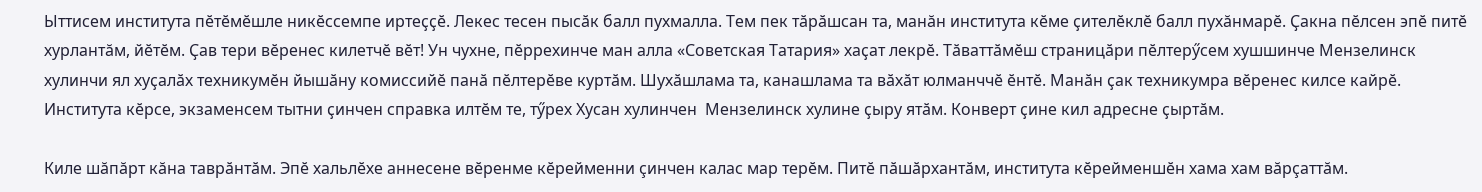Ыттисем института пӗтӗмӗшле никӗссемпе иртеҫҫӗ. Лекес тесен пысӑк балл пухмалла. Тем пек тӑрӑшсан та, манăн института кӗме ҫителӗклӗ балл пухăнмарӗ. Ҫакна пӗлсен эпӗ питӗ хурлантăм, йӗтӗм. Ҫав тери вӗренес килетчӗ вӗт! Ун чухне, пӗррехинче ман алла «Советская Татария» хаҫат лекрӗ. Тӑваттӑмӗш страницӑри пӗлтерӳсем хушшинче Мензелинск хулинчи ял хуҫалӑх техникумӗн йышӑну комиссийӗ панӑ пӗлтерӗве куртӑм. Шухӑшлама та, канашлама та вӑхӑт юлманччӗ ӗнтӗ. Манӑн ҫак техникумра вӗренес килсе кайрӗ. Института кӗрсе, экзаменсем тытни ҫинчен справка илтӗм те, тӳрех Хусан хулинчен  Мензелинск хулине ҫыру ятӑм. Конверт ҫине кил адресне ҫыртӑм.

Киле шăпăрт кăна таврӑнтӑм. Эпӗ хальлӗхе аннесене вӗренме кӗрейменни çинчен калас мар терӗм. Питӗ пӑшӑрхантӑм, института кӗрейменшӗн хама хам вăрçаттăм.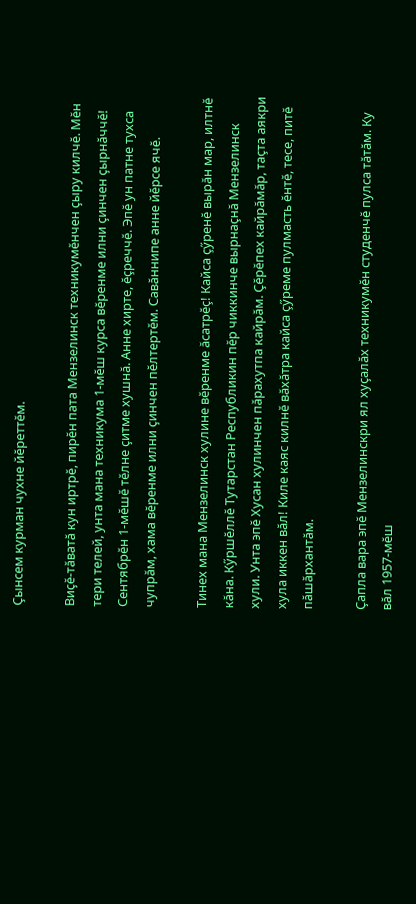Çынсем курман чухне йӗреттӗм.

Виҫӗ-тӑватӑ кун иртрӗ, пирӗн пата Мензелинск техникумӗнчен ҫыру килчӗ. Мӗн тери телей, унта мана техникума 1-мӗш курса вӗренме илни ҫинчен ҫырнӑччӗ! Сентябрӗн 1-мӗшӗ тӗлне ҫитме хушнă. Анне хирте, ӗçреччӗ. Эпӗ ун патне тухса чупрӑм, хама вӗренме илни ҫинчен пӗлтертӗм. Савӑннипе анне йӗрсе ячӗ.

Тинех мана Мензелинск хулине вӗренме ăсатрӗç! Кайса çӳренӗ вырăн мар, илтнӗ кăна. Кӳршӗллӗ Тутарстан Республикин пӗр чиккинче вырнаçнă Мензелинск хули. Унта эпӗ Хусан хулинчен пӑрахутпа кайрăм. Çӗрӗпех кайрăмăр, таçта аякри хула иккен вӑл! Киле каяс килнӗ вăхăтра кайса çӳреме пулмасть ӗнтӗ, тесе, питӗ пӑшӑрхантӑм.

Ҫапла вара эпӗ Мензелинскри ял хуҫалӑх техникумӗн студенчӗ пулса тӑтӑм. Ку вӑл 1957-мӗш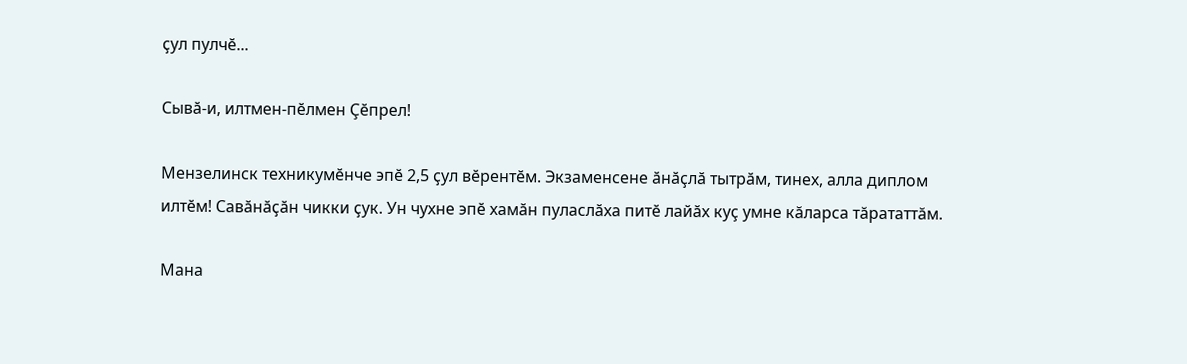ҫул пулчӗ...

Сывӑ-и, илтмен-пӗлмен Çӗпрел!

Мензелинск техникумӗнче эпӗ 2,5 ҫул вӗрентӗм. Экзаменсене ӑнӑҫлӑ тытрӑм, тинех, алла диплом илтӗм! Савӑнӑҫӑн чикки ҫук. Ун чухне эпӗ хамӑн пуласлӑха питӗ лайӑх куç умне кăларса тăрататтăм.

Мана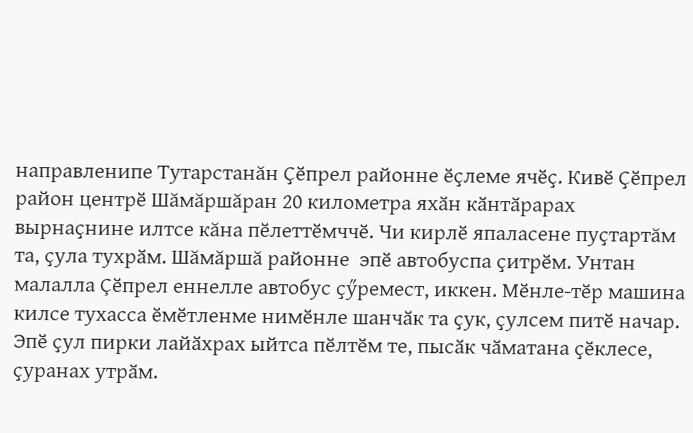направленипе Тутарстанăн Ҫӗпрел районне ӗҫлеме ячӗҫ. Кивӗ Ҫӗпрел район центрӗ Шăмăршăран 20 километра яхӑн кӑнтӑрарах вырнаҫнине илтсе кăна пӗлеттӗмччӗ. Чи кирлӗ япаласене пуҫтартăм та, ҫула тухрӑм. Шăмăршă районне  эпӗ автобуспа ҫитрӗм. Унтан малалла Çӗпрел еннелле автобус ҫӳремест, иккен. Мӗнле-тӗр машина килсе тухасса ӗмӗтленме нимӗнле шанчӑк та ҫук, ҫулсем питӗ начар. Эпӗ ҫул пирки лайӑхрах ыйтса пӗлтӗм те, пысӑк чӑматана ҫӗклесе, ҫуранах утрӑм.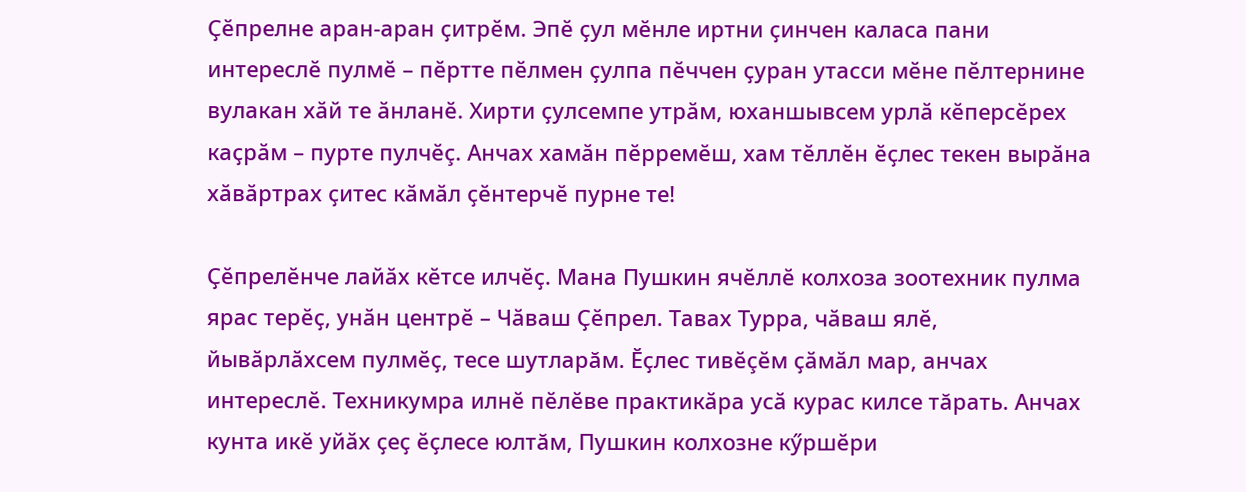Ҫӗпрелне аран-аран ҫитрӗм. Эпӗ ҫул мӗнле иртни ҫинчен каласа пани интереслӗ пулмӗ – пӗртте пӗлмен ҫулпа пӗччен ҫуран утасси мӗне пӗлтернине вулакан хӑй те ӑнланӗ. Хирти ҫулсемпе утрӑм, юханшывсем урлӑ кӗперсӗрех каҫрӑм – пурте пулчӗç. Анчах хамӑн пӗрремӗш, хам тӗллӗн ӗҫлес текен вырӑна хӑвӑртрах ҫитес кӑмӑл ҫӗнтерчӗ пурне те!

Ҫӗпрелӗнче лайӑх кӗтсе илчӗҫ. Мана Пушкин ячӗллӗ колхоза зоотехник пулма ярас терӗҫ, унӑн центрӗ – Чӑваш Ҫӗпрел. Тавах Турра, чӑваш ялӗ, йывӑрлӑхсем пулмӗҫ, тесе шутларăм. Ӗҫлес тивӗçӗм ҫӑмӑл мар, анчах интереслӗ. Техникумра илнӗ пӗлӗве практикӑра усӑ курас килсе тăрать. Анчах кунта икӗ уйӑх ҫеҫ ӗҫлесе юлтăм, Пушкин колхозне кӳршӗри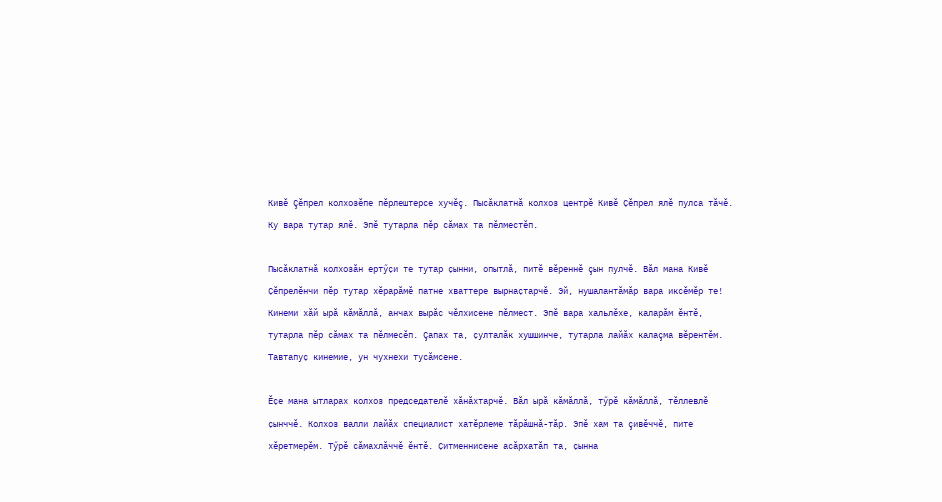Кивӗ Çӗпрел колхозӗпе пӗрлештерсе хучӗç. Пысӑклатнӑ колхоз центрӗ Кивӗ Ҫӗпрел ялӗ пулса тӑчӗ. Ку вара тутар ялӗ. Эпӗ тутарла пӗр сӑмах та пӗлместӗп.

Пысӑклатнӑ колхозăн ертӳҫи те тутар ҫынни, опытлӑ, питӗ вӗреннӗ çын пулчӗ. Вӑл мана Кивӗ Ҫӗпрелӗнчи пӗр тутар хӗрарăмӗ патне хваттере вырнаҫтарчӗ. Эй, нушалантăмăр вара иксӗмӗр те! Кинеми хӑй ырӑ кӑмӑллӑ, анчах вырӑс чӗлхисене пӗлмест. Эпӗ вара хальлӗхе, каларӑм ӗнтӗ, тутарла пӗр сăмах та пӗлмесӗп. Çапах та, ҫулталӑк хушшинче, тутарла лайăх калаçма вӗрентӗм. Тавтапуҫ кинемие, ун чухнехи тусӑмсене.

Ӗҫе мана ытларах колхоз председателӗ хӑнӑхтарчӗ. Вӑл ырӑ кӑмӑллӑ, тӳрӗ кӑмӑллӑ, тӗллевлӗ ҫынччӗ. Колхоз валли лайӑх специалист хатӗрлеме тӑрӑшнӑ-тăр. Эпӗ хам та çивӗччӗ, пите хӗретмерӗм. Тӳрӗ сăмахлăччӗ ӗнтӗ. Ҫитменнисене асӑрхатӑп та, ҫынна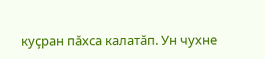куҫран пӑхса калатӑп. Ун чухне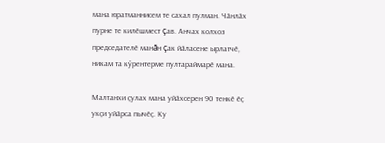мана юратманнисем те сахал пулман. Чӑнлӑх пурне те килӗшмест çав. Анчах колхоз председателӗ манăн çак йӑласене ырлатчӗ, никам та кӳрентерме пултараймарӗ мана.

Малтанхи ҫулах мана уйӑхсерен 90 тенкӗ ӗҫ укҫи уйӑрса пычӗҫ. Ку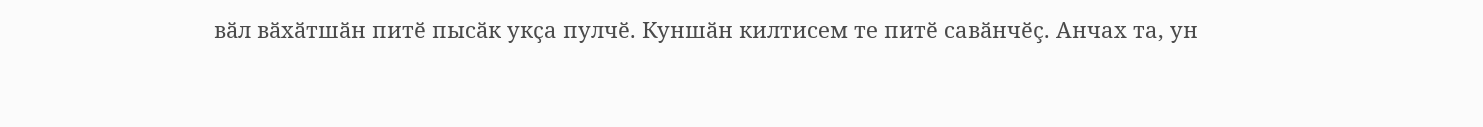вӑл вӑхӑтшӑн питӗ пысӑк укҫа пулчӗ. Куншӑн килтисем те питӗ савӑнчӗç. Анчах та, ун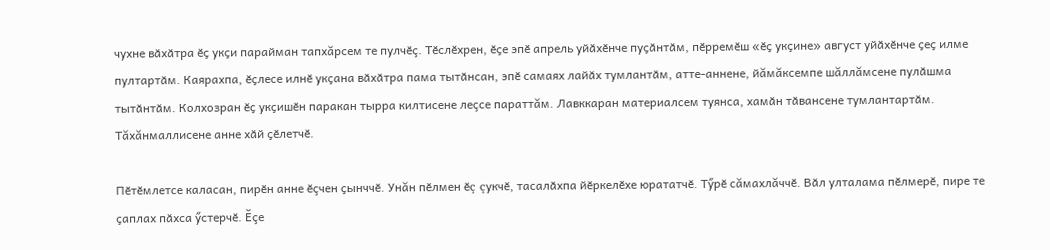чухне вӑхӑтра ӗҫ укҫи парайман тапхăрсем те пулчӗç. Тӗслӗхрен, ӗҫе эпӗ апрель уйӑхӗнче пуҫӑнтӑм, пӗрремӗш «ӗҫ укҫине» август уйӑхӗнче ҫеҫ илме пултартӑм. Каярахпа, ӗҫлесе илнӗ укҫана вӑхӑтра пама тытӑнсан, эпӗ самаях лайӑх тумлантӑм, атте-аннене, йăмăксемпе шăллăмсене пулӑшма тытӑнтӑм. Колхозран ӗҫ укҫишӗн паракан тырра килтисене леçсе параттăм. Лавккаран материалсем туянса, хамӑн тӑвансене тумлантартӑм. Тăхăнмаллисене анне хӑй ҫӗлетчӗ.

Пӗтӗмлетсе каласан, пирӗн анне ӗçчен ҫынччӗ. Унăн пӗлмен ӗç çукчӗ, тасалӑхпа йӗркелӗхе юрататчӗ. Тӳрӗ сăмахлăччӗ. Вӑл улталама пӗлмерӗ, пире те ҫаплах пӑхса ӳстерчӗ. Ӗçе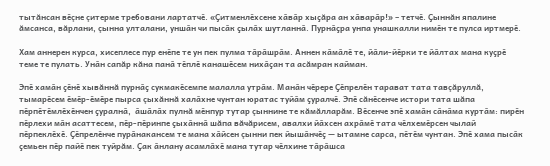тытăнсан вӗçне çитерме требовани лартатчӗ. «Ҫитменлӗхсене хӑвӑр хыҫăра ан хӑварӑр!» – тетчӗ. Ҫыннăн япалине ăмсанса, вăрлани, çынна улталани, уншӑн чи пысӑк ҫылӑх шутланнӑ. Пурнӑҫра унпа унашкалли нимӗн те пулса иртмерӗ.

Хам аннерен курса, хисеплесе пур енӗпе те ун пек пулма тӑрӑшрӑм. Аннен кӑмӑлӗ те, йӑли-йӗрки те йӑлтах мана куҫрӗ теме те пулать. Унӑн сапăр кăна панӑ тӗплӗ канашӗсем нихӑҫан та асăмран кайман.

Эпӗ хамӑн ҫӗнӗ хывăннă пурнӑҫ сукмакӗсемпе малалла утрӑм. Манӑн чӗрере Ҫӗпрелӗн тарават тата тавçăруллă, тымарӗсем ӗмӗр-ӗмӗре пырса çыхăннă халӑхне чунтан юратас туйӑм ҫуралчӗ. Эпӗ сăнӗсенче истори тата шăпа пӗрпӗтӗмлӗхӗнчен ҫуралнӑ,  ӑшӑлӑх пулнă мӗнпур тутар çыннине те кăмăлларăм. Вӗсенче эпӗ хамӑн сӑнӑма куртӑм: пирӗн пӗрлехи мӑн асаттесем, пӗр-пӗринпе ҫыхӑннӑ шăпа вăчăрисем, авалхи йӑхсен ахрӑмӗ тата чӗлхемӗрсен чылай пӗрпеклӗхӗ. Ҫӗпрелӗнче пурӑнакансем те мана хӑйсен çынни пек йышӑнчӗҫ — ытамне сарса, пӗтӗм чунтан. Эпӗ хама пысӑк ҫемьен пӗр пайӗ пек туйрăм. Ҫак ӑнлану асамлӑхӗ мана тутар чӗлхине тӑрӑшса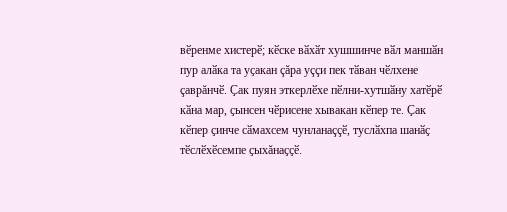вӗренме хистерӗ; кӗске вӑхӑт хушшинче вӑл маншӑн пур алӑка та уҫакан çăра уççи пек тӑван чӗлхене çаврăнчӗ. Ҫак пуян эткерлӗхе пӗлни-хутшӑну хатӗрӗ кӑна мар, ҫынсен чӗрисене хывакан кӗпер те. Ҫак кӗпер ҫинче сӑмахсем чунланаççӗ, туслӑхпа шанӑҫ тӗслӗхӗсемпе ҫыхăнаҫҫӗ.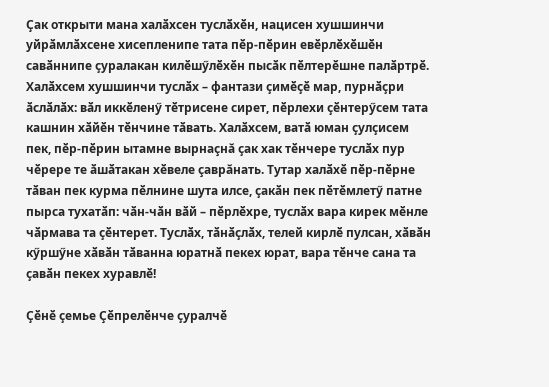Ҫак открыти мана халӑхсен туслӑхӗн, нацисен хушшинчи уйрӑмлӑхсене хисепленипе тата пӗр-пӗрин евӗрлӗхӗшӗн савӑннипе ҫуралакан килӗшӳлӗхӗн пысӑк пӗлтерӗшне палӑртрӗ. Халӑхсем хушшинчи туслӑх – фантази ҫимӗҫӗ мар, пурнӑҫри ӑслӑлӑх: вӑл иккӗленӳ тӗтрисене сирет, пӗрлехи ҫӗнтерӳсем тата кашнин хӑйӗн тӗнчине тӑвать. Халӑхсем, ватӑ юман ҫулҫисем пек, пӗр-пӗрин ытамне вырнаçнă ҫак хак тӗнчере туслӑх пур чӗрере те ӑшӑтакан хӗвеле çаврăнать. Тутар халӑхӗ пӗр-пӗрне тӑван пек курма пӗлнине шута илсе, ҫакӑн пек пӗтӗмлетӳ патне пырса тухатӑп: чӑн-чӑн вӑй – пӗрлӗхре, туслӑх вара кирек мӗнле чӑрмава та ҫӗнтерет. Туслӑх, тӑнӑҫлӑх, телей кирлӗ пулсан, хӑвӑн кӳршӳне хӑвӑн тӑванна юратнӑ пекех юрат, вара тӗнче сана та ҫавӑн пекех хуравлӗ!

Ҫӗнӗ ҫемье Çӗпрелӗнче ҫуралчӗ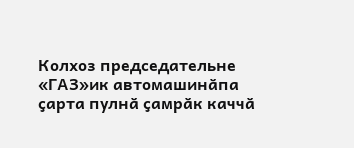Колхоз председательне «ГАЗ»ик автомашинӑпа ҫарта пулнӑ ҫамрӑк каччӑ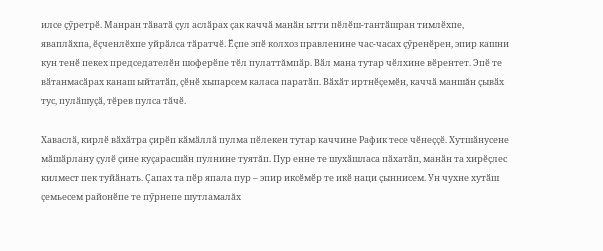илсе ҫӳретрӗ. Манран тӑватӑ ҫул аслӑрах ҫак каччӑ манӑн ытти пӗлӗш-тантӑшран тимлӗхпе, яваплӑхпа, ӗҫченлӗхпе уйрӑлса тӑратчӗ. Ӗҫпе эпӗ колхоз правленине час-часах ҫӳренӗрен, эпир кашни кун тенӗ пекех председателӗн шоферӗпе тӗл пулаттăмпӑр. Вӑл мана тутар чӗлхине вӗрентет. Эпӗ те вӑтанмасӑрах канаш ыйтатӑп, ҫӗнӗ хыпарсем каласа паратӑп. Вӑхӑт иртнӗҫемӗн, каччӑ маншăн ҫывӑх тус, пулӑшуҫӑ, тӗрев пулса тӑчӗ.

Хаваслӑ, кирлӗ вӑхӑтра ҫирӗп кӑмӑллӑ пулма пӗлекен тутар каччине Рафик тесе чӗнеҫҫӗ. Хутшӑнусене мӑшӑрлану ҫулӗ ҫине куҫарасшӑн пулнине туятăп. Пур енне те шухӑшласа пӑхатӑп, манӑн та хирӗҫлес килмест пек туйӑнать. Ҫапах та пӗр япала пур – эпир иксӗмӗр те икӗ наци ҫыннисем. Ун чухне хутӑш ҫемьесем районӗпе те пӳрнепе шутламалăх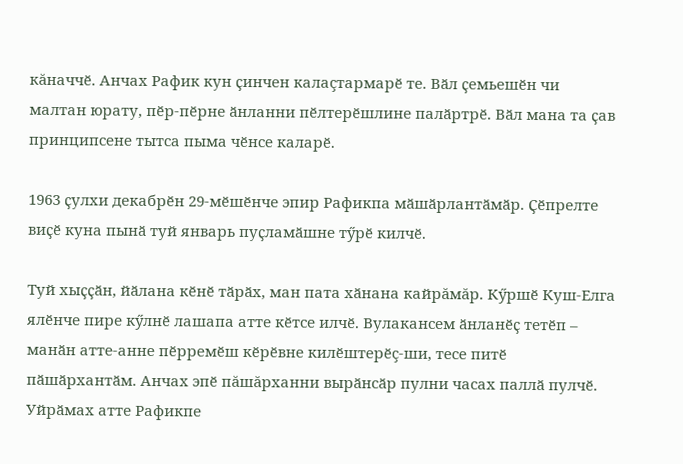кăначчӗ. Анчах Рафик кун ҫинчен калаçтармарӗ те. Вӑл ҫемьешӗн чи малтан юрату, пӗр-пӗрне ӑнланни пӗлтерӗшлине палӑртрӗ. Вӑл мана та ҫав принципсене тытса пыма чӗнсе каларӗ.

1963 ҫулхи декабрӗн 29-мӗшӗнче эпир Рафикпа мӑшӑрлантӑмӑр. Ҫӗпрелте виҫӗ куна пынӑ туй январь пуҫламӑшне тӳрӗ килчӗ.

Туй хыҫҫӑн, йӑлана кӗнӗ тӑрӑх, ман пата хӑнана кайрăмăр. Кӳршӗ Куш-Елга ялӗнче пире кӳлнӗ лашапа атте кӗтсе илчӗ. Вулакансем ӑнланӗҫ тетӗп – манӑн атте-анне пӗрремӗш кӗрӗвне килӗштерӗç-ши, тесе питӗ пӑшӑрхантӑм. Анчах эпӗ пăшăрханни вырӑнсӑр пулни часах паллӑ пулчӗ. Уйрӑмах атте Рафикпе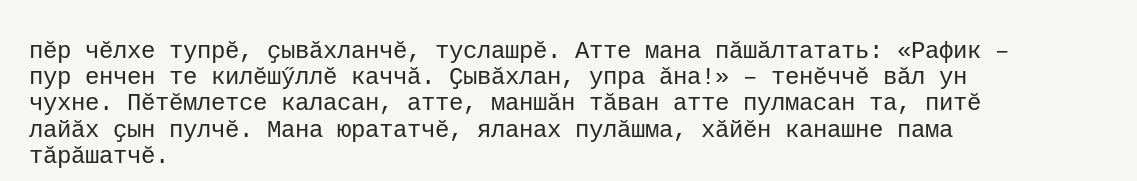пӗр чӗлхе тупрӗ, ҫывӑхланчӗ, туслашрӗ. Атте мана пӑшӑлтатать: «Рафик – пур енчен те килӗшӳллӗ каччӑ. Ҫывӑхлан, упра ӑна!» – тенӗччӗ вăл ун чухне. Пӗтӗмлетсе каласан, атте, маншӑн тăван атте пулмасан та, питӗ лайӑх ҫын пулчӗ. Мана юрататчӗ, яланах пулӑшма, хӑйӗн канашне пама тӑрӑшатчӗ.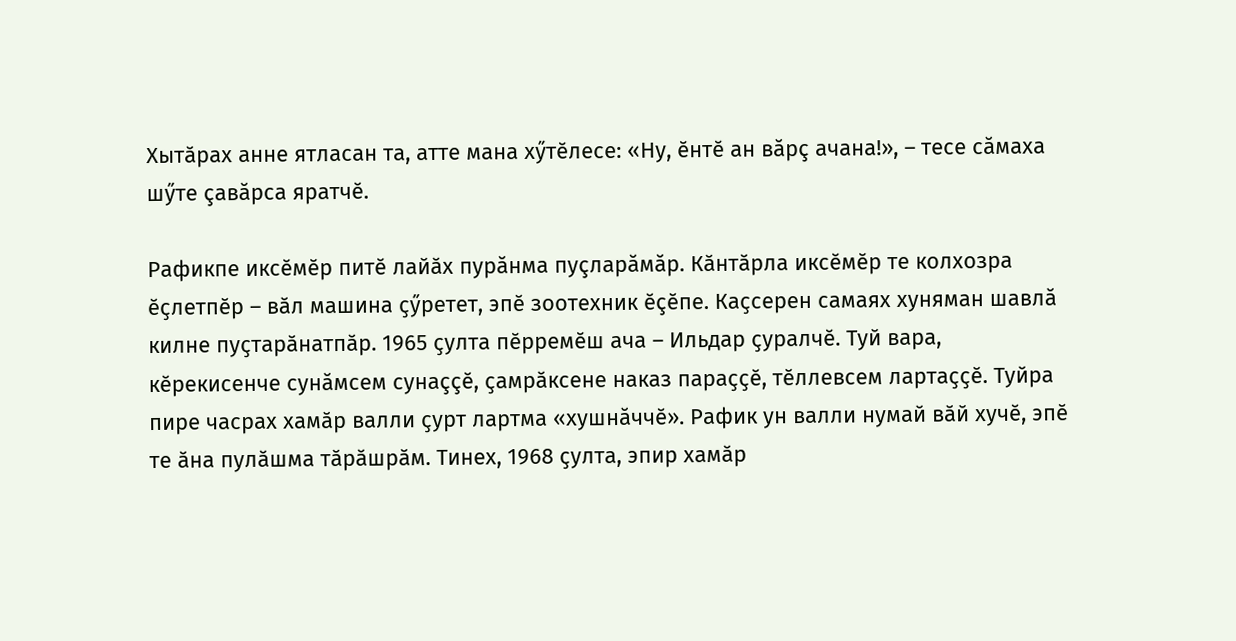Хытӑрах анне ятласан та, атте мана хӳтӗлесе: «Ну, ӗнтӗ ан вăрç ачана!», – тесе сăмаха шӳте çавăрса яратчӗ.

Рафикпе иксӗмӗр питӗ лайӑх пурăнма пуçларăмăр. Кӑнтӑрла иксӗмӗр те колхозра ӗҫлетпӗр – вӑл машина ҫӳретет, эпӗ зоотехник ӗçӗпе. Каҫсерен самаях хуняман шавлă килне пуҫтарӑнатпӑр. 1965 ҫулта пӗрремӗш ача – Ильдар ҫуралчӗ. Туй вара,  кӗрекисенче сунăмсем сунаççӗ, ҫамрӑксене наказ параҫҫӗ, тӗллевсем лартаҫҫӗ. Туйра пире часрах хамӑр валли ҫурт лартма «хушнăччӗ». Рафик ун валли нумай вӑй хучӗ, эпӗ те ӑна пулӑшма тӑрӑшрӑм. Тинех, 1968 ҫулта, эпир хамӑр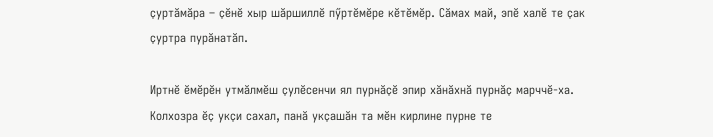ҫуртăмăра – ҫӗнӗ хыр шăршиллӗ пӳртӗмӗре кӗтӗмӗр. Сӑмах май, эпӗ халӗ те ҫак ҫуртра пурӑнатӑп.

Иртнӗ ӗмӗрӗн утмӑлмӗш ҫулӗсенчи ял пурнӑҫӗ эпир хӑнӑхнӑ пурнӑҫ марччӗ-ха. Колхозра ӗҫ укҫи сахал, панӑ укҫашӑн та мӗн кирлине пурне те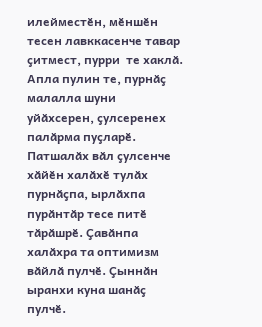илейместӗн, мӗншӗн тесен лавккасенче тавар ҫитмест, пурри  те хаклӑ. Апла пулин те, пурнӑҫ малалла шуни уйӑхсерен, ҫулсеренех палӑрма пуҫларӗ. Патшалӑх вӑл ҫулсенче хӑйӗн халӑхӗ тулӑх пурнӑҫпа, ырлӑхпа пурӑнтӑр тесе питӗ тӑрӑшрӗ. Ҫавӑнпа халӑхра та оптимизм вӑйлӑ пулчӗ. Ҫыннӑн ыранхи куна шанӑҫ пулчӗ.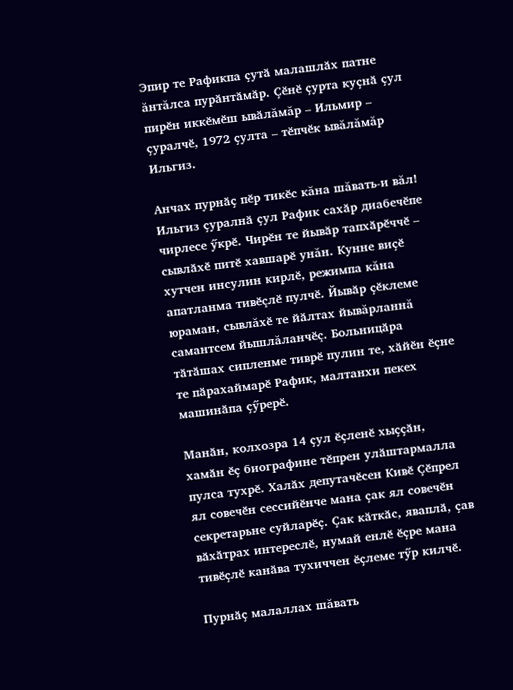Эпир те Рафикпа ҫутӑ малашлӑх патне ăнтăлса пурӑнтӑмӑр. Ҫӗнӗ ҫурта куҫнӑ ҫул пирӗн иккӗмӗш ывӑлăмăр – Ильмир – ҫуралчӗ, 1972 ҫулта – тӗпчӗк ывăлăмăр Ильгиз.

Анчах пурнӑҫ пӗр тикӗс кăна шăвать-и вăл! Ильгиз ҫуралнӑ ҫул Рафик сахӑр диабечӗпе чирлесе ӳкрӗ. Чирӗн те йывӑр тапхӑрӗччӗ – сывлӑхӗ питӗ хавшарӗ унăн. Кунне виҫӗ хутчен инсулин кирлӗ, режимпа кăна апатланма тивӗçлӗ пулчӗ. Йывӑр ҫӗклеме юраман, сывлăхӗ те йӑлтах йывăрланнă самантсем йышлăланчӗç. Больницӑра тӑтӑшах сипленме тиврӗ пулин те, хӑйӗн ӗҫне те пӑрахаймарӗ Рафик, малтанхи пекех машинӑпа ҫӳрерӗ.

Манӑн, колхозра 14 ҫул ӗҫленӗ хыҫҫӑн, хамӑн ӗҫ биографине тӗпрен улӑштармалла пулса тухрӗ. Халӑх депутачӗсен Кивӗ Çӗпрел ял совечӗн сессийӗнче мана ҫак ял совечӗн секретарьне суйларӗҫ. Ҫак кӑткӑс, яваплӑ, ҫав вӑхӑтрах интереслӗ, нумай енлӗ ӗҫре мана тивӗҫлӗ канӑва тухиччен ӗҫлеме тӳр килчӗ.

Пурнӑҫ малаллах шăвать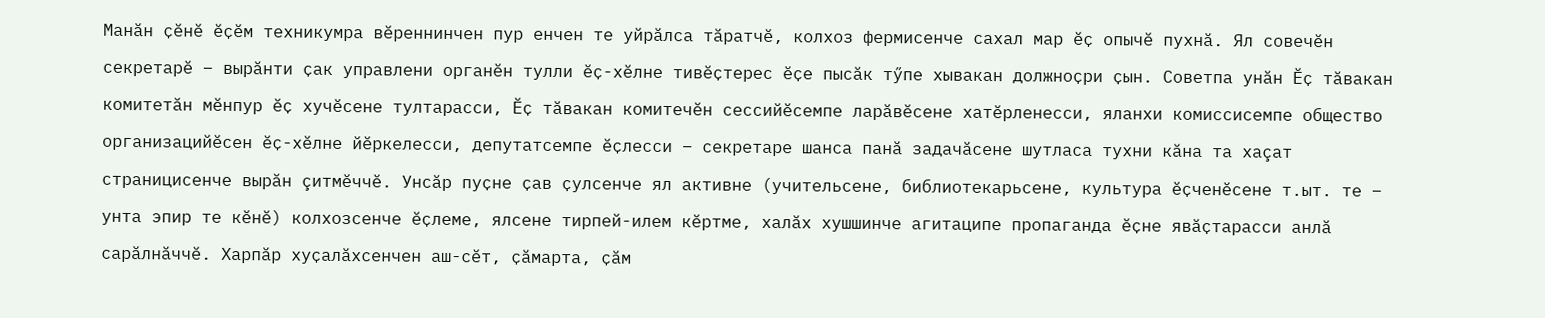Манӑн ҫӗнӗ ӗҫӗм техникумра вӗреннинчен пур енчен те уйрӑлса тӑратчӗ, колхоз фермисенче сахал мар ӗҫ опычӗ пухнӑ. Ял совечӗн секретарӗ – вырӑнти ҫак управлени органӗн тулли ӗҫ-хӗлне тивӗҫтерес ӗҫе пысӑк тӳпе хывакан должноҫри ҫын. Советпа унӑн Ӗҫ тӑвакан комитетăн мӗнпур ӗҫ хучӗсене тултарасси, Ӗҫ тӑвакан комитечӗн сессийӗсемпе ларӑвӗсене хатӗрленесси, яланхи комиссисемпе общество организацийӗсен ӗҫ-хӗлне йӗркелесси, депутатсемпе ӗҫлесси – секретаре шанса панӑ задачӑсене шутласа тухни кăна та хаçат страницисенче вырăн çитмӗччӗ. Унсӑр пуҫне ҫав ҫулсенче ял активне (учительсене, библиотекарьсене, культура ӗҫченӗсене т.ыт. те – унта эпир те кӗнӗ) колхозсенче ӗҫлеме, ялсене тирпей-илем кӗртме, халӑх хушшинче агитаципе пропаганда ӗҫне явӑҫтарасси анлӑ сарӑлнӑччӗ. Харпӑр хуҫалӑхсенчен аш-сӗт, ҫӑмарта, ҫӑм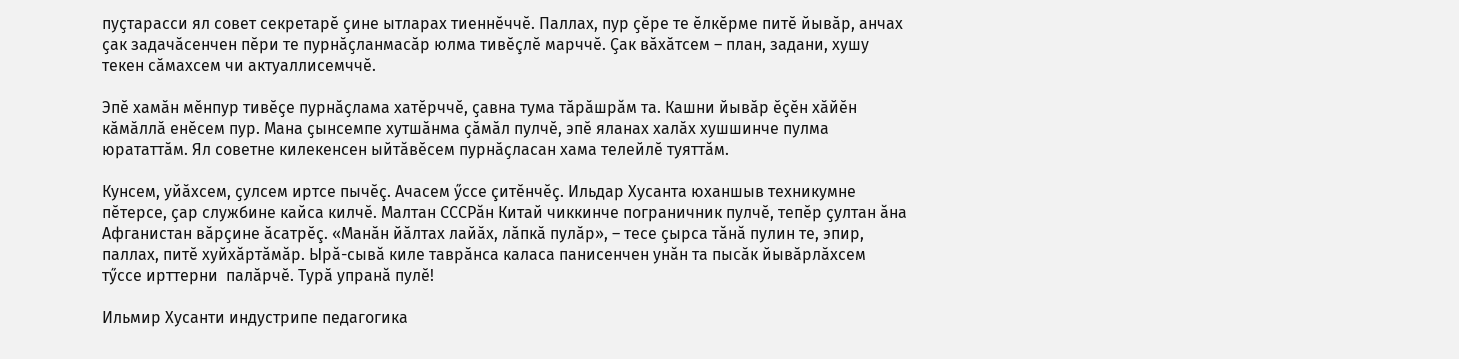пуҫтарасси ял совет секретарӗ ҫине ытларах тиеннӗччӗ. Паллах, пур ҫӗре те ӗлкӗрме питӗ йывӑр, анчах ҫак задачӑсенчен пӗри те пурнӑҫланмасӑр юлма тивӗçлӗ марччӗ. Ҫак вӑхӑтсем – план, задани, хушу текен сӑмахсем чи актуаллисемччӗ.

Эпӗ хамӑн мӗнпур тивӗҫе пурнӑҫлама хатӗрччӗ, ҫавна тума тӑрӑшрăм та. Кашни йывӑр ӗҫӗн хӑйӗн кӑмӑллӑ енӗсем пур. Мана ҫынсемпе хутшӑнма ҫӑмӑл пулчӗ, эпӗ яланах халӑх хушшинче пулма юрататтӑм. Ял советне килекенсен ыйтăвӗсем пурнӑҫласан хама телейлӗ туяттăм.

Кунсем, уйӑхсем, ҫулсем иртсе пычӗç. Ачасем ӳссе çитӗнчӗç. Ильдар Хусанта юханшыв техникумне пӗтерсе, ҫар службине кайса килчӗ. Малтан СССРăн Китай чиккинче пограничник пулчӗ, тепӗр ҫултан ăна Афганистан вӑрҫине ӑсатрӗç. «Манӑн йӑлтах лайӑх, лӑпкӑ пулӑр», – тесе ҫырса тăнă пулин те, эпир, паллах, питӗ хуйхăртăмăр. Ырă-сывă киле таврӑнса каласа панисенчен унăн та пысӑк йывӑрлӑхсем тӳссе ирттерни  палӑрчӗ. Турӑ упранă пулӗ!

Ильмир Хусанти индустрипе педагогика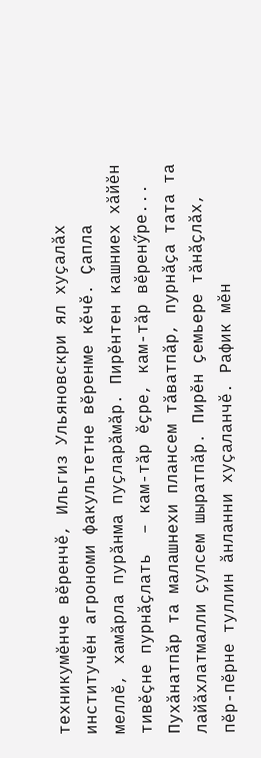техникумӗнче вӗренчӗ, Ильгиз Ульяновскри ял хуҫалӑх институчӗн агрономи факультетне вӗренме кӗчӗ. Çапла меллӗ, хамӑрла пурӑнма пуҫларӑмӑр. Пирӗнтен кашниех хӑйӗн тивӗçне пурнӑҫлать  – кам-тăр ӗҫре, кам-тăр вӗренӳре... Пухӑнатпӑр та малашнехи плансем тӑватпӑр, пурнӑҫа тата та лайӑхлатмалли ҫулсем шыратпӑр. Пирӗн ҫемьере тӑнӑҫлӑх, пӗр-пӗрне туллин ӑнланни хуçаланчӗ. Рафик мӗн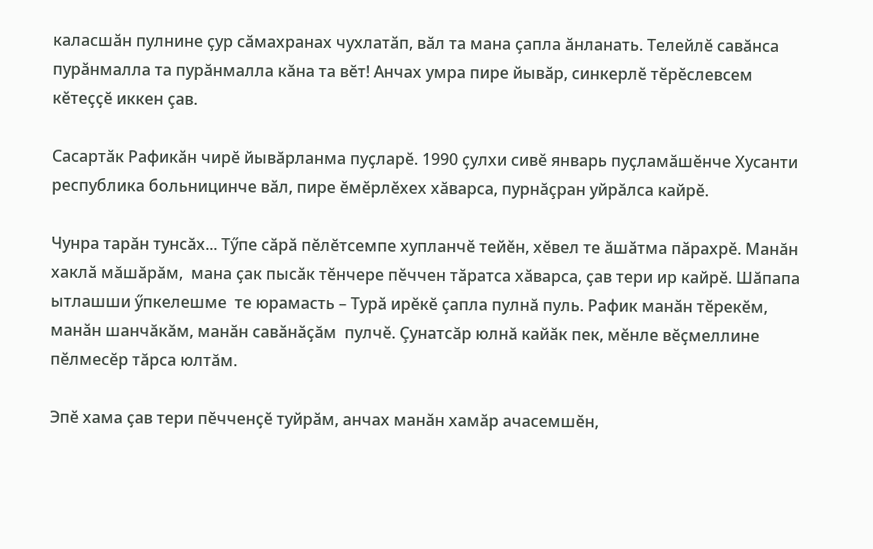каласшӑн пулнине ҫур сӑмахранах чухлатӑп, вӑл та мана ҫапла ӑнланать. Телейлӗ савăнса  пурӑнмалла та пурăнмалла кăна та вӗт! Анчах умра пире йывӑр, синкерлӗ тӗрӗслевсем кӗтеҫҫӗ иккен çав.

Сасартӑк Рафикӑн чирӗ йывăрланма пуҫларӗ. 1990 ҫулхи сивӗ январь пуҫламӑшӗнче Хусанти республика больницинче вӑл, пире ӗмӗрлӗхех хӑварса, пурнăçран уйрăлса кайрӗ.

Чунра тарăн тунсăх... Тӳпе сӑрӑ пӗлӗтсемпе хупланчӗ тейӗн, хӗвел те ӑшӑтма пӑрахрӗ. Манăн хаклӑ мăшăрăм,  мана ҫак пысӑк тӗнчере пӗччен тӑратса хӑварса, ҫав тери ир кайрӗ. Шăпапа ытлашши ӳпкелешме  те юрамасть – Турӑ ирӗкӗ ҫапла пулнă пуль. Рафик манӑн тӗрекӗм, манӑн шанчăкăм, манӑн савӑнӑҫăм  пулчӗ. Çунатсăр юлнă кайӑк пек, мӗнле вӗҫмеллине пӗлмесӗр тăрса юлтăм.

Эпӗ хама ҫав тери пӗчченҫӗ туйрӑм, анчах манӑн хамӑр ачасемшӗн,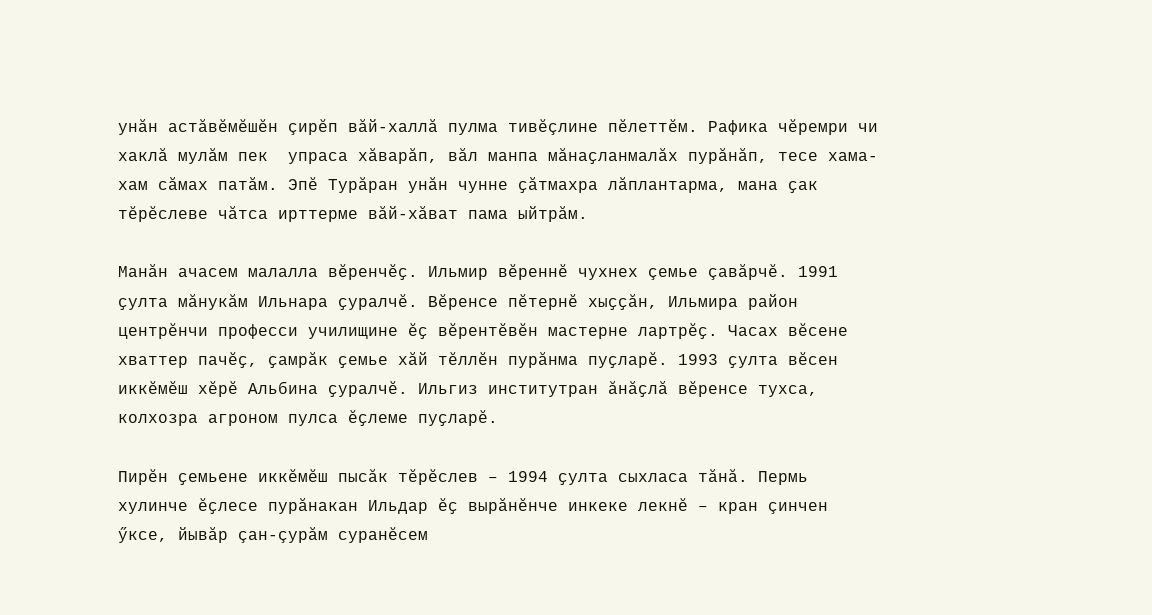унӑн астăвӗмӗшӗн çирӗп вӑй-халлă пулма тивӗçлине пӗлеттӗм. Рафика чӗремри чи хаклӑ мулӑм пек  упраса хӑварӑп, вӑл манпа мӑнаҫланмалăх пурӑнӑп, тесе хама-хам сӑмах патӑм. Эпӗ Турӑран унӑн чунне ҫӑтмахра лӑплантарма, мана ҫак тӗрӗслеве чӑтса ирттерме вӑй-хӑват пама ыйтрӑм.

Манӑн ачасем малалла вӗренчӗҫ. Ильмир вӗреннӗ чухнех çемье çавăрчӗ. 1991 ҫулта мӑнукӑм Ильнара ҫуралчӗ. Вӗренсе пӗтернӗ хыҫҫӑн, Ильмира район центрӗнчи професси училищине ӗҫ вӗрентӗвӗн мастерне лартрӗҫ. Часах вӗсене хваттер пачӗҫ, ҫамрӑк ҫемье хӑй тӗллӗн пурӑнма пуҫларӗ. 1993 ҫулта вӗсен иккӗмӗш хӗрӗ Альбина ҫуралчӗ. Ильгиз институтран ӑнӑҫлӑ вӗренсе тухса, колхозра агроном пулса ӗҫлеме пуҫларӗ.

Пирӗн ҫемьене иккӗмӗш пысӑк тӗрӗслев – 1994 ҫулта сыхласа тăнă. Пермь хулинче ӗҫлесе пурӑнакан Ильдар ӗҫ вырӑнӗнче инкеке лекнӗ – кран çинчен ӳксе, йывăр çан-çурăм суранӗсем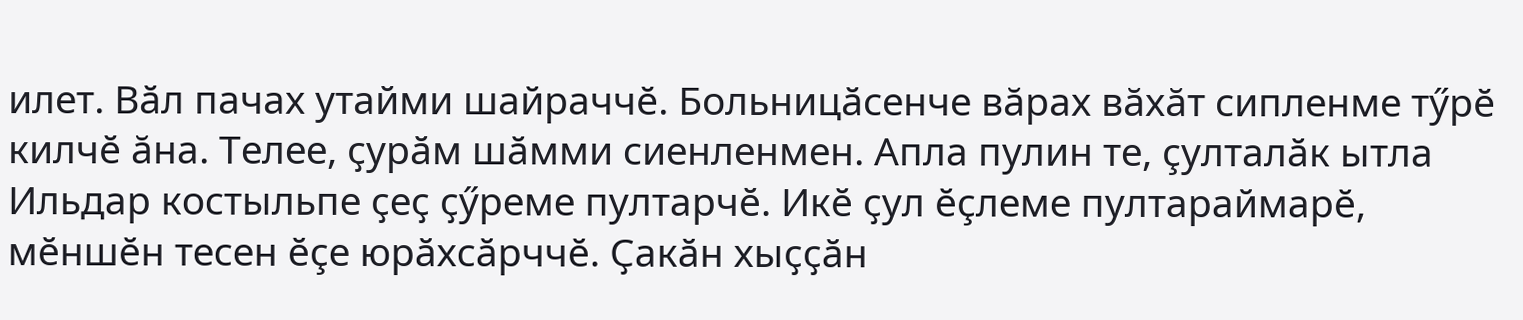илет. Вӑл пачах утайми шайраччӗ. Больницӑсенче вăрах вăхăт сипленме тӳрӗ килчӗ ăна. Телее, ҫурӑм шӑмми сиенленмен. Апла пулин те, çулталӑк ытла Ильдар костыльпе ҫеҫ ҫӳреме пултарчӗ. Икӗ ҫул ӗçлеме пултараймарӗ, мӗншӗн тесен ӗçе юрӑхсӑрччӗ. Ҫакӑн хыҫҫӑн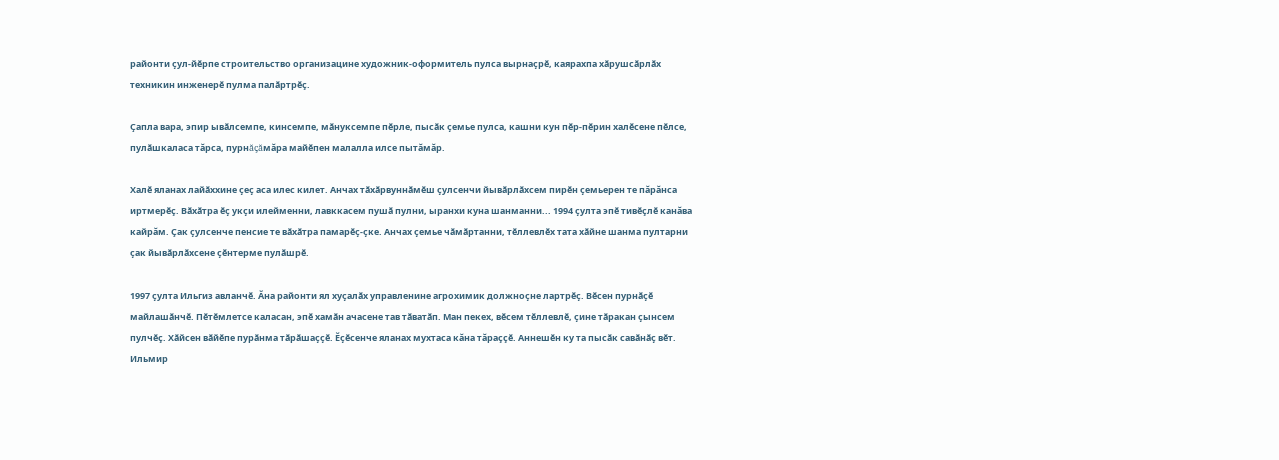районти ҫул-йӗрпе строительство организацине художник-оформитель пулса вырнаҫрӗ, каярахпа хӑрушсӑрлӑх техникин инженерӗ пулма палӑртрӗç.

Ҫапла вара, эпир ывӑлсемпе, кинсемпе, мӑнуксемпе пӗрле, пысӑк ҫемье пулса, кашни кун пӗр-пӗрин халӗсене пӗлсе, пулӑшкаласа тăрса, пурнăçăмăра майӗпен малалла илсе пытăмăр.

Халӗ яланах лайӑххине ҫеҫ аса илес килет. Анчах тӑхӑрвуннӑмӗш ҫулсенчи йывӑрлӑхсем пирӗн ҫемьерен те пăрăнса иртмерӗç. Вӑхӑтра ӗҫ укҫи илейменни, лавккасем пушӑ пулни, ыранхи куна шанманни... 1994 ҫулта эпӗ тивӗçлӗ канăва кайрăм. Çак ҫулсенче пенсие те вӑхӑтра памарӗҫ-ҫке. Анчах ҫемье чӑмӑртанни, тӗллевлӗх тата хӑйне шанма пултарни ҫак йывӑрлӑхсене ҫӗнтерме пулӑшрӗ.

1997 ҫулта Ильгиз авланчӗ. Ӑна районти ял хуҫалӑх управленине агрохимик должноҫне лартрӗҫ. Вӗсен пурнӑҫӗ майлашӑнчӗ. Пӗтӗмлетсе каласан, эпӗ хамӑн ачасене тав тӑватӑп. Ман пекех, вӗсем тӗллевлӗ, ҫине тӑракан ҫынсем пулчӗç. Хӑйсен вӑйӗпе пурӑнма тӑрӑшаҫҫӗ. Ӗҫӗсенче яланах мухтаса кăна тăраççӗ. Аннешӗн ку та пысӑк савӑнӑҫ вӗт. Ильмир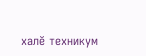халӗ техникум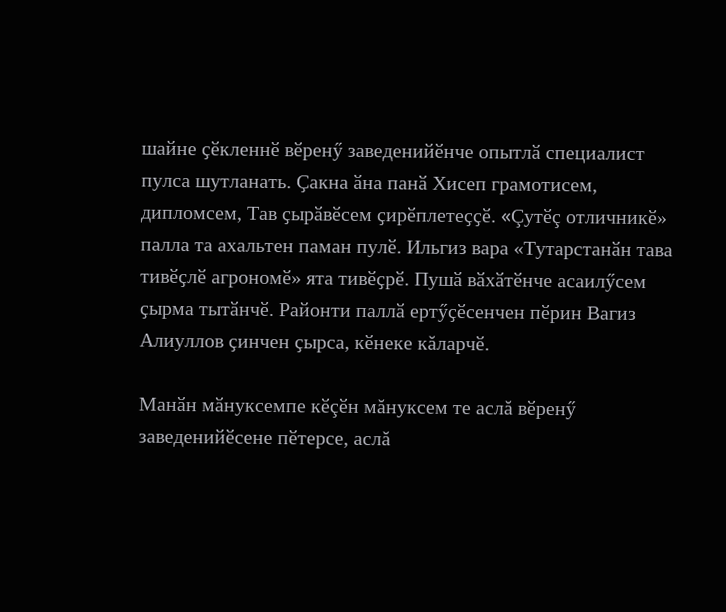шайне ҫӗкленнӗ вӗренӳ заведенийӗнче опытлӑ специалист пулса шутланать. Ҫакна ӑна панӑ Хисеп грамотисем, дипломсем, Тав ҫырӑвӗсем ҫирӗплетеҫҫӗ. «Çутӗç отличникӗ» палла та ахальтен паман пулӗ. Ильгиз вара «Тутарстанӑн тава тивӗҫлӗ агрономӗ» ята тивӗҫрӗ. Пушӑ вӑхӑтӗнче асаилӳсем ҫырма тытӑнчӗ. Районти паллӑ ертӳҫӗсенчен пӗрин Вагиз Алиуллов ҫинчен ҫырса, кӗнеке кăларчӗ.

Манӑн мӑнуксемпе кӗçӗн мăнуксем те аслă вӗренӳ заведенийӗсене пӗтерсе, аслă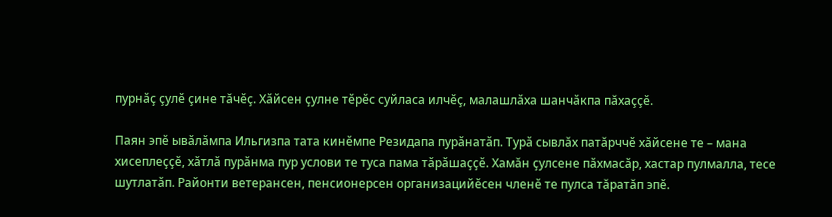пурнӑҫ çулӗ çине тăчӗç. Хӑйсен ҫулне тӗрӗс суйласа илчӗç, малашлӑха шанчӑкпа пăхаççӗ.

Паян эпӗ ывӑлӑмпа Ильгизпа тата кинӗмпе Резидапа пурӑнатӑп. Турӑ сывлăх патăрччӗ хӑйсене те – мана хисеплеҫҫӗ, хӑтлӑ пурӑнма пур услови те туса пама тӑрӑшаҫҫӗ. Хамăн ҫулсене пӑхмасӑр, хастар пулмалла, тесе шутлатӑп. Районти ветерансен, пенсионерсен организацийӗсен членӗ те пулса тăратăп эпӗ.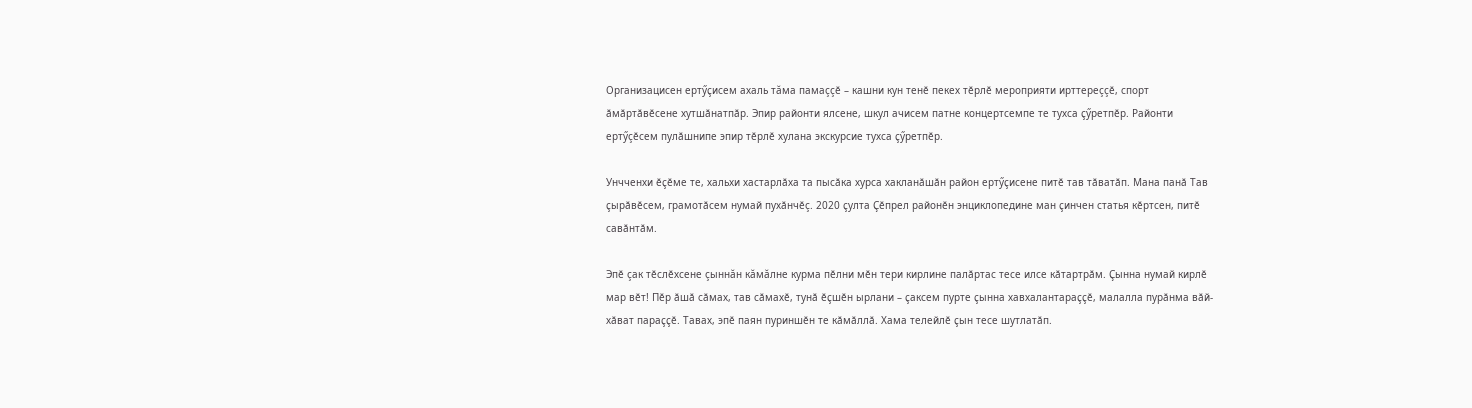Организацисен ертӳҫисем ахаль тăма памаççӗ – кашни кун тенӗ пекех тӗрлӗ мероприяти ирттереççӗ, спорт ӑмӑртӑвӗсене хутшӑнатпӑр. Эпир районти ялсене, шкул ачисем патне концертсемпе те тухса ҫӳретпӗр. Районти ертӳçӗсем пулӑшнипе эпир тӗрлӗ хулана экскурсие тухса ҫӳретпӗр.

Унчченхи ӗҫӗме те, хальхи хастарлӑха та пысӑка хурса хакланӑшӑн район ертӳҫисене питӗ тав тӑватӑп. Мана панӑ Тав ҫырӑвӗсем, грамотӑсем нумай пухӑнчӗç. 2020 ҫулта Ҫӗпрел районӗн энциклопедине ман ҫинчен статья кӗртсен, питӗ савӑнтӑм.

Эпӗ çак тӗслӗхсене çыннăн кăмăлне курма пӗлни мӗн тери кирлине палӑртас тесе илсе кӑтартрӑм. Ҫынна нумай кирлӗ мар вӗт! Пӗр ӑшӑ сӑмах, тав сӑмахӗ, тунӑ ӗҫшӗн ырлани – ҫаксем пурте ҫынна хавхалантараҫҫӗ, малалла пурӑнма вӑй-хӑват параҫҫӗ. Тавах, эпӗ паян пуриншӗн те кӑмӑллӑ. Хама телейлӗ ҫын тесе шутлатӑп.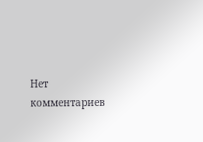Нет комментариев